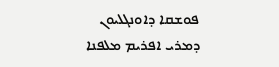ܦܘܫܩܐ ܕܐܘܢܓܠܝܘܢ ܕܡܪܝ ܐܦܪܝܡ ܡܠܦܢܐ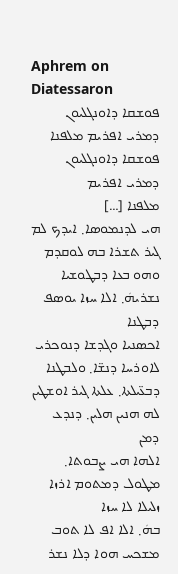Aphrem on Diatessaron
ܦܘܫܩܐ ܕܐܘܢܓܠܝܘܢ ܕܡܪܝ ܐܦܪܝܡ ܡܠܦܢܐ
ܦܘܫܩܐ ܕܐܘܢܓܠܝܘܢ ܕܡܪܝ ܐܦܪܝܡ ܡܠܦܢܐ ‍[…]
ܗܝ ܠܕܢܡܘܣܐ܂ ܐܝܕܟ ܠܡ ܓܝܪ ܬܫܪܐ ܒܗ ܠܘܩܕܡ
ܘܗܘ ܒܥܐ ܕܒܛܘܫܝܐ ܢܫܪܝܗܿ܂ ܐܠܐ ܚܙܐ ܝܘܣܦ ܕܒܛܢܐ
ܐܟܣܢܝܐ ܘܓܕܫܐ ܕܢܘܟܪܝ ܠܐܘܪܚܐ ܕܢܫ̈ܐ܂ ܘܠܒܛܢܐ
ܕܒܥ̈ܝܠܬܐ܂ ܥܠܬܐ ܓܝܪ ܐܘܫܛܝܢ ܠܗ ܗܢܝܢ ܗܠܝܢ܂ ܕܢܕܥ ܕܡܢ
ܐܠܗܐ ܗܝ ܨܒܘܬܐ܂ ܡܛܘܠ ܕܡܬܘܡ ܐܪܙܐ ܙܠܝܠܐ ܠܐ ܚܙܐ
ܒܗܿ܂ ܐܠܐ ܐܦ ܠܐ ܬܘܒ ܡܫܟܚ ܗܘܐ ܕܠܐ ܢܫܪ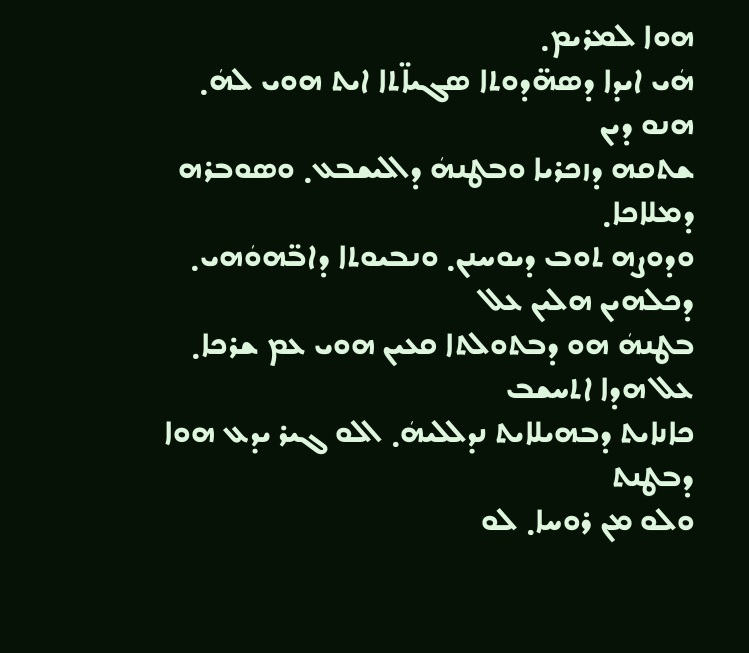ܗܘܐ ܠܡܪܝܡ܂
ܗܿܝ ܐܝܕܐ ܕܣܗ̈ܕܘܬܐ ܣܓܝܐ̈ܬܐ ܐܝܬ ܗܘܝ ܠܗܿ܂ ܗܢܘ ܕܝܢ
ܫܬܩܗ ܕܙܟܪܝܐ ܘܒܛܢܗܿ ܕܐܠܝܫܒܥ܂ ܘܣܘܒܪܗ ܕܡܠܐܟܐ܂
ܘܕܘܨܗ ܬܘܒ ܕܝܘܚܢܢ܂ ܘܢܒܝܘܬܐ ܕܐܒ̈ܗܘܿܗܝ܂ ܕܟܠܗܝܢ ܗܠܝܢ ܥܠ
ܒܛܢܗܿ ܗܘ ܕܒܬܘܠܬܐ ܩܥܝܢ ܗܘܝ ܥܡ ܫܪܟܐ܂ ܥܠ ܗܕܐ ܐܬܚܫܒ
ܟܐܢܐܝܬ ܕܒܗܝܠܐܝܬ ܢܕܠܠܝܗܿ܂ ܐܠܘ ܓܝܪ ܝܕܥ ܗܘܐ ܕܒܛܢܬ
ܘܠܘ ܡܢ ܪܘܚܐ܂ ܠܘ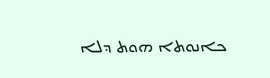ܟܐܢܘܬܐ ܗܘܬ ܕܠܐ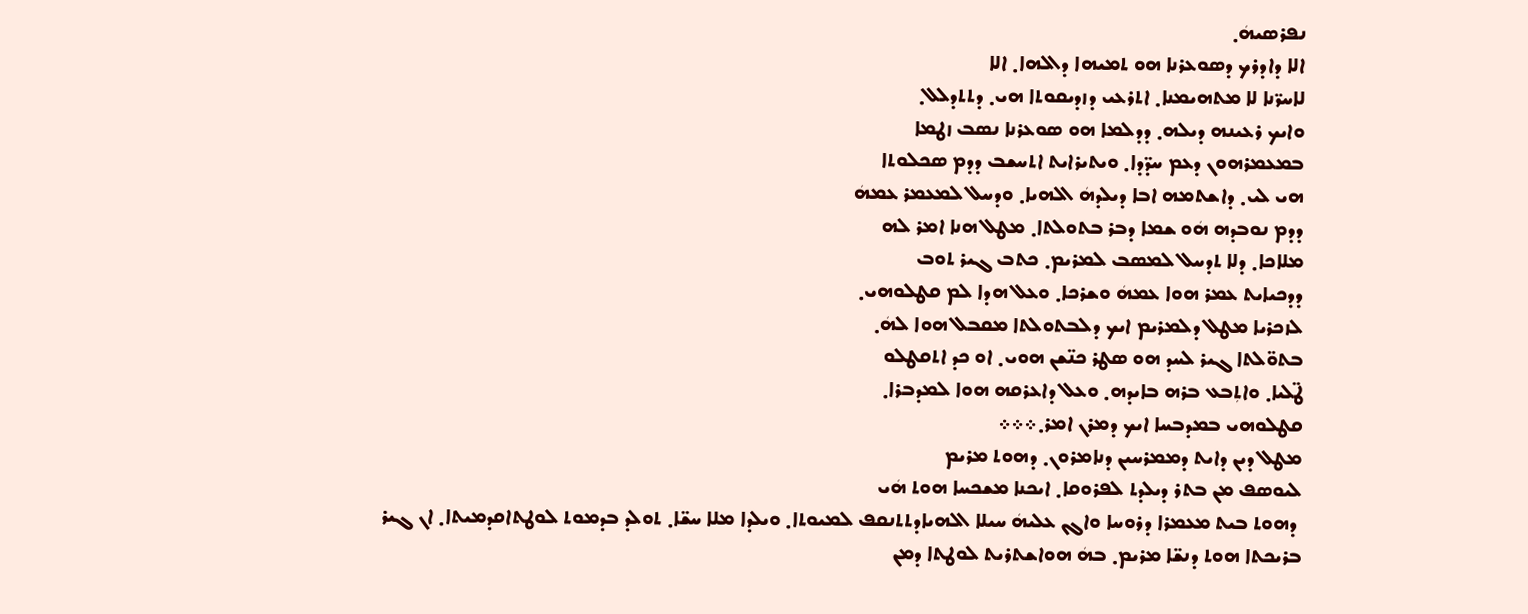ܢܦܪܣܝܗܿ܂
ܐܠܐ ܕܐܕܪܟ ܕܣܘܥܪܢܐ ܗܘ ܬܡܝܗܐ ܕܐܠܗܐ܂ ܐܠܐ
ܠܐܚܪ̈ܢܐ ܠܐ ܡܬܗܝܡܢܐ܂ ܐܬܪܥܝ ܕܙܕܝܩܘܬܐ ܗܝ܂ ܕܬܬܕܠܠ܂
ܘܐܝܟ ܪܥܝܢܗ ܕܝܠܗ܂ ܕܕܠܡܐ ܗܘ ܣܘܥܪܢܐ ܢܣܒ ܙܛܡܐ
ܒܡܥܡܪܗܘܢ ܕܥܡ ܚܕ̈ܕܐ܂ ܘܝܬܝܪܐܝܬ ܐܬܚܫܒ ܕܕܡ ܣܟܠܘܬܐ
ܗܝ ܠܝ܂ ܕܐܫܬܡܗ ܐܒܐ ܕܝܠܕܗܿ ܐܠܗܝܐ܂ ܘܕܚܠ ܠܡܥܡܪ ܥܡܗܿ
ܕܕܡ ܢܘܒܕܗ ܗܿܘ ܫܡܐ ܕܒܪ ܒܬܘܠܬܐ܂ ܡܛܠ ܗܢܐ ܐܡܪ ܠܗ
ܡܠܐܟܐ܂ ܕܠܐ ܬܕܚܠ ܠܡܣܒ ܠܡܪܝܡ܂ ܟܬܒ ܓܝܪ ܬܘܒ
ܕܕܟܝܐܝܬ ܥܡܪ ܗܘܐ ܥܡܗܿ ܘܫܪܟܐ܂ ܘܥܠ ܗܕܐ ܠܡ ܩܛܠܘܗܝ܂
ܠܙܟܪܝܐ ܡܛܠ ܕܠܡܪܝܡ ܐܝܟ ܕܠܒܬܘܠܬܐ ܡܩܒܠ ܗܘܐ ܠܗܿ܂
ܒܬܘ̈ܠܬܐ ܓܝܪ ܠܚܕ ܗܘ ܣܛܪ ܟܢ̈ܫܢ ܗܘܝ܂ ܐܘ ܟܕ ܐܬܩܛܠܘ
ܛ̈ܠܝܐ܂ ܘܐܬܼܒܥ ܒܪܗ ܒܐܝܕܗ܂ ܘܥܠ ܕܐܥܪܩܗ ܗܘܐ ܠܡܕܒܪܐ܂
ܩܛܠܘܗܝ ܒܡܕܒܚܐ ܐܝܟ ܕܡܪܢ ܐܡܪ܂܀܀܀
ܡܛܠ ܕܝܢ ܕܐܝܬ ܕܡܡܪܚܝܢ ܕܢܐܡܪܘܢ܂ ܕܗܘܬ ܡܪܝܡ
ܠܝܘܣܦ ܡܢ ܒܬܪ ܕܝܠܕܬ ܠܦܪܘܩܐ܂ ܐܝܟܢܐ ܡܫܟܚܐ ܗܘܬ ܗܿܝ
 ܕܗܘܬ ܒܝܬ ܡܥܡܪܐ ܕܪܘܚܐ ܘܐܓܢ ܥܠܝܗܿ ܚܝܠܐ ܐܠܗܝܐܕܬܬܢܩܦ ܠܡܝܘܬܐ܂ ܘܝܠܕܐ ܡܠܐ ܚܫ̈ܐ܂ ܬܘܠܕ ܒܕܡܘܬ ܠܘܛܬܐܩܕܡܝܬܐ܂ ܐܢ ܓܝܪ ܒܪܝܟܬܐ ܗܘܬ ܕܢܫ̈ܐ ܡܪܝܡ܂ ܒܗܿ ܗܘܐܫܬܪܝܬ ܠܘܛܬܐ ܕܡܢ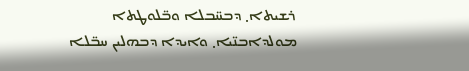ܪܫܝܬܐ܂ ܕܒܚ̈ܒܠܐ ܘܒ̈ܠܘܛܬܐ ܡܘܠܕܐܒܢ̈ܝܐ܂ ܘܐܝܕܐ ܕܒܗܠܝܢ ܚܒ̈ܠܐ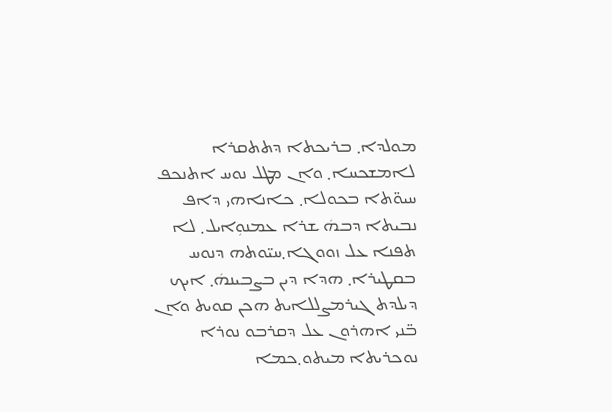ܡܘܠܕܐ܂ ܒܪܝܟܬܐ ܕܬܬܩܪܐ ܠܐܡܫܟܚܐ܂ ܘܐܢ ܡܛܠ ܢܘܚ ܐܬܢܟܦ ܚܝܘ̈ܬܐ ܒܟܘܠܐ܂ ܟܐܢܐܗܝ ܕܐܦ ܢܒܝܬܐ ܕܒܗܿ ܫܪܐ ܥܡܢܘܼܐܝܠ܂ ܠܐ ܬܦܢܐ ܥܠ ܙܘܘܓܐ܂ܚܝ̈ܘܬܗ ܕܢܘܚ ܒܩܛܝܪܐ܂ ܗܕܐ ܕܝܢ ܒܨܒܝܢܗܿ܂ ܐܝܟ ܕܝܠܕܬ ܓܝܪܡܨܠܠܐܝܬ ܗܟܢ ܩܘܝܬ ܘܐܢ ܒ̈ܢܝ ܐܗܪܘܢ ܥܠ ܕܩܪܒܘ ܢܘܪܐ ܢܘܟܪܝܬܐ ܡܝܬܘ܂ܟܡܐ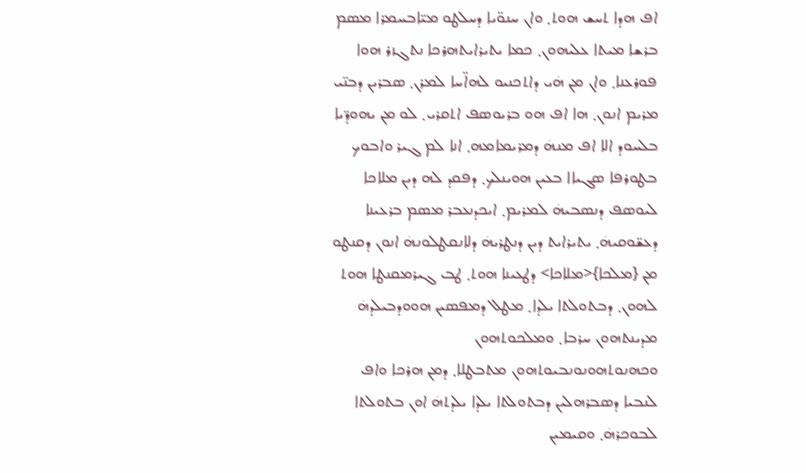ܐܦ ܗܕܐ ܬܚܫ ܗܘܬ܂ ܘܐܢ ܚܢܘ̈ܝܐ ܕܚܠܛܘ ܡܝ̈ܐܒܚܡܪܐ ܡܣܡ ܒܪܫܐ ܡܝܬܐ ܥܠܝܗܘܢ܂ ܟܡܐ ܝܬܝܪܐܝܬܗܪܟܐ ܢܬܓܙܪ ܗܘܐ ܦܘܪܥܢܐ܂ ܘܐܢ ܡܢ ܗܿܝ ܕܐܬܟܢܝܘ ܠܗܐ̈ܚܐ ܠܡܪܢ܂ ܣܒܪܝܢ ܕܒܢ̈ܝ ܡܪܝܡ ܐܢܘܢ܂ ܗܐ ܐܦ ܗܘ ܒܪܝܘܣܦ ܐܬܩܪܝ܂ ܠܘ ܡܢ ܝܗܘܕ̈ܝܐ ܒܠܚܘܕ ܐܠܐ ܐܦ ܡܢܗܿ ܕܡܪܝܡܐܡܗ܂ ܐܢܐ ܠܡ ܓܝܪ ܘܐܒܘܟ ܒܛܘܪܦܐ ܣܓܝܐܐ ܒܥܝܢ ܗܘܝܢܠܟ܂ ܕܦܩܕ ܠܗ ܕܝܢ ܡܠܐܟܐ ܠܝܘܣܦ ܕܢܣܒܝܗܿ ܠܡܪܝܡ܂ ܐܝܟܕܢܥܒܪ ܡܣܡ ܒܪܥܝܢܐ ܕܥܫ̈ܘܩܝܗܿ܂ ܝܬܝܪܐܝܬ ܕܝܢ ܕܢܛܪܝܗܿ ܕܠܐܢܩܛܠܘܢܗܿ ܐܢܘܢ ܕܩܢܛܘ ܡܢ ‍{ܡܠܟܐ‍}<ܡܠܐܟܐ‍> ܕܛܥܝܢܐ ܗܘܬ܂ ܛܒ ܓܝܪܡܩܢܛܐ ܗܘܬ ܠܗܘܢ܂ ܕܒܬܘܠܬܐ ܝܠܕܐ܂ ܡܛܠ ܕܡܦܣܝܢ ܗܘܘܕܒܝܠܕܗܿ ܡܕܝܢܬܗܘܢ ܚܪܒܐ܂ ܘܡܠܟܘܬܗܘܢ ܘܟܗܢܘܬܗܘܢܘܢܒܝܘܬܗܘܢ ܡܬܒܛܠܐ܂ ܕܡܢ ܗܪܟܐ ܘܐܦ ܠܢܒܝܐ ܕܣܒܪܗܠܝܢ ܕܒܬܘܠܬܐ ܝܠܕܐ ܝܠܕܬܗܿ ܐܘܢ ܒܬܘܠܬܐ ܠܒܘܟܪܗܿ܂ ܘܩܝܡܝܢ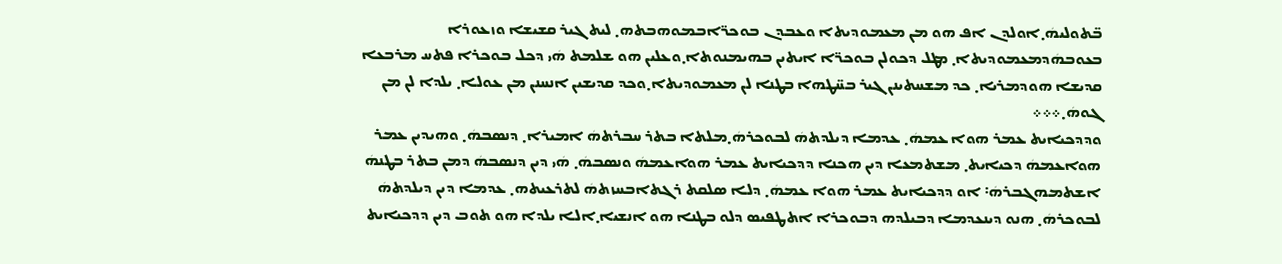ܒ̈ܬܘܠܝܗܿ܂ܐܘܠܕܢ ܐܦ ܗܘ ܡܢ ܡܥܡܘܕܝܬܐ ܘܥܒܕܢ ܒܘܟܪ̈ܐܒܡܘܗܒܬܗ܂ ܠܝܬ ܓܝܪ ܩܫܝܫܐ ܘܙܥܘܪܐ ܒܥܘܒܗܿܕܡܥܡܘܕܝܬܐ܂ ܡܛܠ ܕܟܘܠܢ ܒܘܟܪ̈ܐ ܐܝܬܝܢ ܒܗܝܡܢܘܬܐ܂ܘܥܠܝܢ ܗܘ ܫܠܡܬ ܗܿܝ ܕܟܠ ܒܘܟܪܐ ܦܬܚ ܡܪܒܥܐ ܩܕܝܫܐ ܗܘܕܡܪܝܐ܂ ܟܕ ܡܫܚܬܝܢܢ ܓܝܪ ܒܚ̈ܛܗܐ ܒܛܢܐ ܠܢ ܡܥܡܘܕܝܬܐ܂ܘܟܕ ܩܕܝܫܝܢ ܐܢܚܢܢ ܡܢ ܥܘܠܐ܂ ܝܠܕܐ ܠܢ ܡܢ ܓܘܗܿ܂܀܀܀
ܘܕܕܟܝܐܝܬ ܥܡܪ ܗܘܐ ܥܡܗܿ܂ ܥܕܡܐ ܕܝܠܕܬܗܿ ܠܒܘܟܪܗܿ܂ܡܠܬܐ ܒܬܪ ܚܒܪܬܗܿ ܐܡܝܪܐ܂ ܕܢܣܒܗܿ܂ ܘܗܝܕܝܢ ܥܡܪ ܗܘܐܥܡܗܿ ܕܟܝܐܝܬ܂ ܡܫܬܡܥܐ ܕܝܢ ܗܟܢܐ ܕܕܟܝܐܝܬ ܥܡܪ ܗܘܐܥܡܗܿ ܘܢܣܒܗܿ܂ ܗܿܝ ܕܝܢ ܕܢܣܒܗܿ ܕܡܢ ܒܬܪ ܒܛܢܗܿ ܐܫܬܡܗܓܒܪܗܿ܃ ܐܘ ܕܕܟܝܐܝܬ ܥܡܪ ܗܘܐ ܥܡܗܿ܂ ܕܠܐ ܣܠܩܬ ܪܓܬܐܒܚܙܬܗܿ ܠܬܪܥܝܬܗ܂ ܥܕܡܐ ܕܝܢ ܕܝܠܕܬܗܿ ܠܒܘܟܪܗܿ܂ ܗܢܘ ܕܝܢܥܕܡܐ ܕܒܝܠܕܗ ܕܒܘܟܪܐ ܐܬܛܦܝܣ ܕܠܘ ܒܛܢܐ ܗܘ ܐܢܫܝܐ܂ܐܠܐ ܝܠܕܐ ܗܘ ܬܘܒ ܕܝܢ ܕܕܟܝܐܝܬ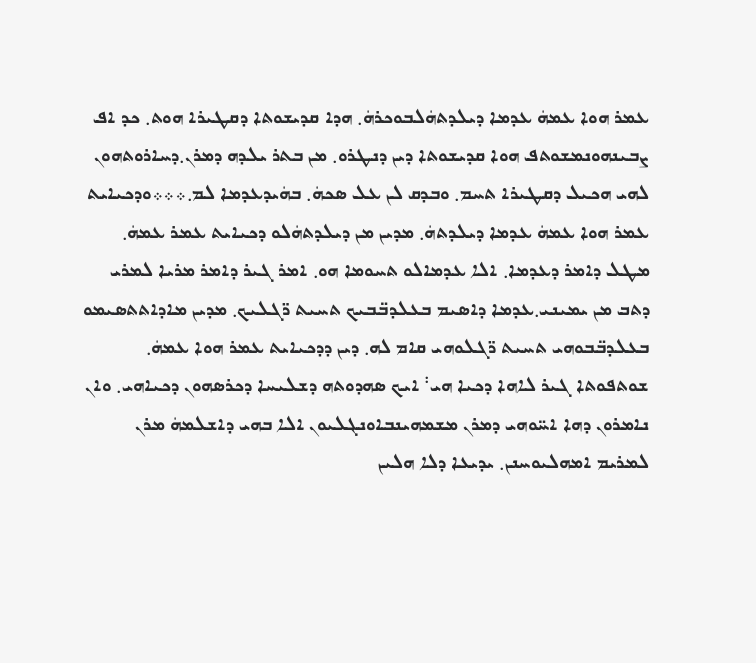ܥܡܪ ܗܘܐ ܥܡܗܿ ܥܕܡܐ ܕܝܠܕܬܗܿܠܒܘܟܪܗܿ܂ ܗܕܐ ܩܕܝܫܘܬܐ ܕܩܛܝܪܐ ܗܘܬ܂ ܟܕ ܐܦ ܨܒܝܢܗܘܢܡܫܘܬܦ ܗܘܐ ܩܕܝܫܘܬܐ ܕܝܢ ܕܢܛܪܘ܂ ܡܢ ܒܬܪ ܝܠܕܗ ܕܡܪܢ܂ܕܚܐܪܘܬܗܘܢ ܠܗܝ ܗܟܝܠ ܕܩܛܝܪܐ ܬܚܡ܂ ܘܒܕܩ ܠܢ ܥܠ ܣܟܗܿ܂ ܒܗܿܝܕܥܕܡܐ ܠܡ܂܀܀܀ܘܕܟܝܐܝܬ ܥܡܪ ܗܘܐ ܥܡܗܿ ܥܕܡܐ ܕܝܠܕܬܗܿ܂ ܡܕܝܢ ܡܢ ܕܝܠܕܬܗܿܠܘ ܕܟܝܐܝܬ ܥܡܪ ܥܡܗܿ܂ ܡܛܠ ܕܐܡܪ ܕܥܕܡܐ܂ ܐܠܐ ܥܕܡܐܠܘ ܬܚܘܡܐ ܗܘ܂ ܐܡܪ ܓܝܪ ܕܐܡܪ ܡܪܝܐ ܠܡܪܝ ܕܬܒ ܡܢ ܝܡܝܢܝ܂ܥܕܡܐ ܕܐܣܝܡ ܒܥܠܕܒ̈ܒܝܟ ܬܚܝܬ ܪ̈ܓܠܝܟ܂ ܡܕܝܢ ܡܐܕܐܬܬܣܝܡܘ ܒܥܠܕܒ̈ܒܘܗܝ ܬܚܝܬ ܪ̈ܓܠܘܗܝ ܩܐܡ ܠܗ܂ ܕܝܢ ܕܕܟܝܐܝܬ ܥܡܪ ܗܘܐ ܥܡܗܿ܂ ܫܘܬܦܘܬܐ ܓܝܪ ܠܐܗܐ ܕܟܝܐ ܗܝ܃ ܐܝܟ ܣܗܕܘܬܗ ܕܫܠܝܚܐ ܕܟܪܣܗܘܢ ܕܟܝܐܗܝ܂ ܘܐܢ ܢܐܡܪܘܢ ܕܗܐ ܐܚ̈ܘܗܝ ܕܡܪܢ ܡܫܡܗܝܢܒܐܘܢܓܠܝܘܢ ܐܠܐ ܒܗܝ ܕܐܫܠܡܗܿ ܡܪܢ ܠܡܪܝܡ ܐܡܗܠܝܘܚܢܢ܂ ܝܕܝܥܐ ܕܠܐ ܗܠܝܢ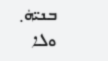ܒܢܝ̈ܗܿ܂ ܘܠܐ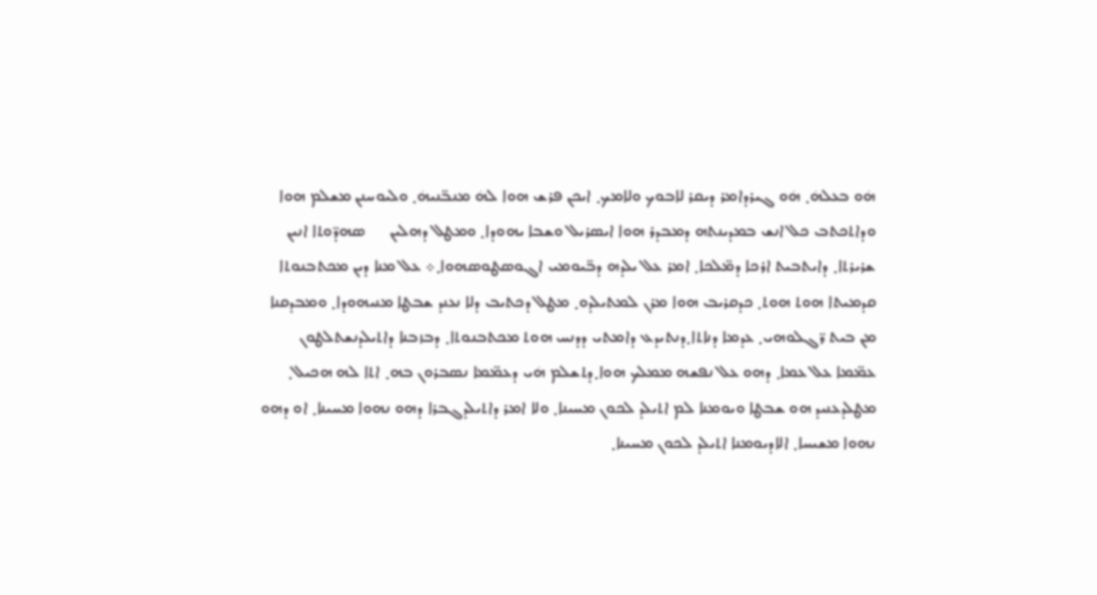ܗܿܘ ܒܥܠܗܿ܂ ܗܿܘ ܓܝܪܕܐܡܪ ܕܝܩܪ ܠܐܒܘܟ ܘܠܐܡܟ܂ ܐܝܟܢ ܦܪܫ ܗܘܐ ܠܗܿ ܡܢܒ̈ܢܝܗܿ܂ ܘܠܝܘܚܢܢ ܡܫܠܡ ܗܘܐ ܘܕܐܬܟܬܒ ܟܠ ܐܢܫ ܒܡܕܝܢܬܗ ܕܡܒܕܪ ܗܘܐ ܐܝܣܪܝܠ ܘܫܒܐ ܝܗܘܕܐ܂ ܘܡܛܠ ܕܗܠܝܢ      ܣܗܕ̈ܘܬܐ ܐܢܝܢ ܫܪܝܪܬܐ܂ ܕܐܝܬܒܝܬ ܐܪܟܐ ܕܡ̈ܠܟܐ܂ ܐܡܪ ܥܠ ܝܠܕܗ ܕܒ̈ܝܘܡܝ ܐܓܘܣܛܘܣܗܘܐ܂܀ ܥܠ ܡܢܐ ܕܝܢ ܡܟܬܒܢܘܬܐ ܩܕܡܝܬܐ ܗܘܬ ܗܘܬ܂ ܟܕܩܪܝܒ ܗܘܐ ܡܪܢ ܠܡܬܝܠܕܘ܂ ܡܛܠ ܕܟܬܝܒ ܕܠܐ ܢܥܢܕ ܫܒܛܐ ܡܢܝܗܘܕܐ܂ ܘܡܒܕܩܢܐ ܡܢ ܒܝܬ ܪ̈ܓܠܘܗܝ܂ ܥܕܡܐ ܕܢܐܬܐ܂ܕܢܬܝܕܥ ܕܐܡܬܝ ܕܕܢܚ ܗܘܬ ܡܟܬܒܢܘܬܐ܂ ܕܒܙܒܢܐ ܕܐܬܝܠܕܢܫܬܠܛܘܢ ܥܡ̈ܡܐ ܥܠ ܥܡܐ܂ ܕܗܘ ܥܠ ܢܦܫܗ ܡܡܠܟ ܗܘܐ܂ܕܬܫܠܡ ܗܿܝ ܕܥܡ̈ܡܐ ܢܣܒܪܘܢ ܒܗ܂ ܐܬܐ ܠܗ ܗܟܝܠ܂ ܡܛܠܕܥܢܝܕ ܗܘ ܫܒܛܐ ܘܝܘܡܢܐ ܠܡ ܐܬܝܠܕ ܠܟܘܢ ܡܚܝܢܐ܂ ܘܠܐ ܐܡܪ ܕܐܬܝܠܕܓܒܪܐ ܕܗܘ ܢܗܘܐ ܡܚܝܢܐ܂ ܐܘ ܕܗܘ ܢܗܘܐ ܡܫܝܚܐ܂ ܐܠܐܕܝܘܡܢܐ ܐܬܝܠܕ ܠܟܘܢ ܡܚܝܢܐ܂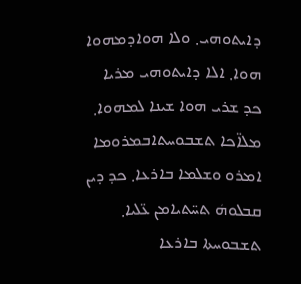ܕܐܝܬܘܗܝ܂ ܘܠܐ ܗܘܐܕܡܗܘܐ ܗܘܐ܂ ܐܠܐ ܕܐܝܬܘܗܝ ܡܪܝܐ ܟܕ ܫܪܝ ܗܘܐ ܫܝܢܐ ܠܡܗܘܐ܂ ܡܠܐ̈ܟܐ ܬܫܒܘܚܬܐܒܡܪܘܡܐ ܐܡܪܘ ܘܫܠܡܐ ܒܐܪܥܐ܂ ܟܕ ܕܝܢ ܩܒܠܘܗܿ ܬܚ̈ܬܝܐܡܢ ܥ̈ܠܝܐ܂ ܬܫܒܘܚܬܐ ܒܐܪܥܐ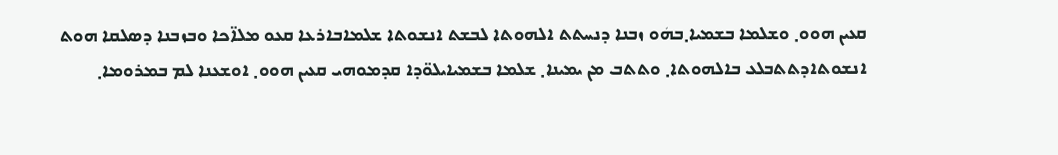ܩܥܝܢ ܗܘܘ܂ ܘܫܠܡܐ ܒܫܡܝܐ܂ܒܗܿܘ ܙܒܢܐ ܕܢܚܬܬ ܐܠܗܘܬܐ ܠܒܫܬ ܐܢܫܘܬܐ ܫܠܡܐܒܐܪܥܐ ܩܥܘ ܡܠܐ̈ܟܐ ܘܒܙܒܢܐ ܕܣܠܩܐ ܗܘܬ ܐܢܫܘܬܐܕܬܬܒܠܥ ܒܐܠܗܘܬܐ܂ ܘܬܬܒ ܡܢ ܝܡܝܢܐ܂ ܫܠܡܐ ܒܫܡܝܐܝܠܘ̈ܕܐ ܩܕܡܘܗܝ ܩܥܝܢ ܗܘܘ܂ ܐܘܫܥܢܐ ܠܡ ܒܡܪܘܡܐ܂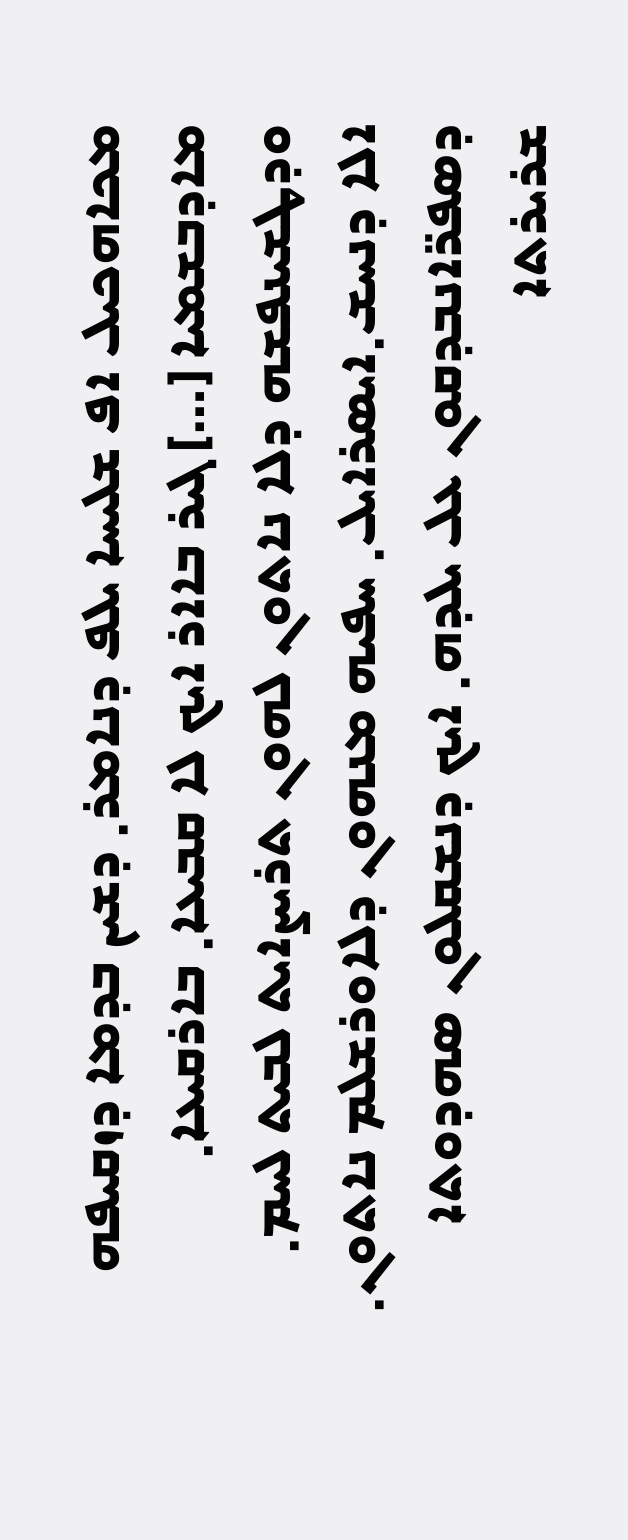ܡܟܐܗܟܝܠ ܐܦ ܫܠܝܚܐ ܝܠܦ ܕܢܐܡܪ܂ ܕܫܝܢ ܒܕܡܐ ܕܙܩܝܦܗ ܡܐܕܒܫܡܝܐ […] ܓܝܪ ܒܐܐܪ ܐܝܟ ܠܐ ܩܒܝܥܐ܂ ܒܐܪܩܝܥܐ܂ ܘܕܛܫܝܢܦܫܗ ܕܠܐ ܢܐܬܘܢ ܠܗܘܢ ܬܪܝܨܐܝܬ ܠܒܝܬ ܠܚܡ܂ ܐܠܐ ܕܢܚܫ܂ܐܝܣܪܐܝܠ܂ ܚܦܝܗ ܡܢܗܘܢ ܕܠܐܘܪܫܠܡ ܢܐܬܘܢ܂ ܕܣܦܪ̈ܐܢܒܕܩܘܢ ܥܠ ܝܠܕܗ܂ ܐܝܟ ܕܢܫܩܠܘܢ ܣܗܕܘܬܐ ܫܪܝܪܬܐ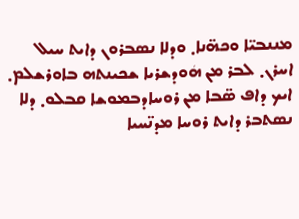ܡܢܢܒܝ̈ܐ ܘܟܗ̈ܢܐ܂ ܘܕܠܐ ܢܣܒܪܘܢ ܕܐܝܬ ܚܝܠ ܐܚܪܢ܂ ܠܒܪ ܡܢ ܗܿܘܕܫܪܝܐ ܫܟܝܢܬܗ ܒܐܘܪܫܠܡ܂ ܐܝܟ ܕܐܦ ܣ̈ܒܐ ܡܢ ܪܘܚܐܕܒܡܘܫܐ ܩܒܠܘ܂ ܕܠܐ ܢܣܬܒܪ ܕܐܝܬ ܪܘܚܐ ܡܕܢ̈ܚܝܐ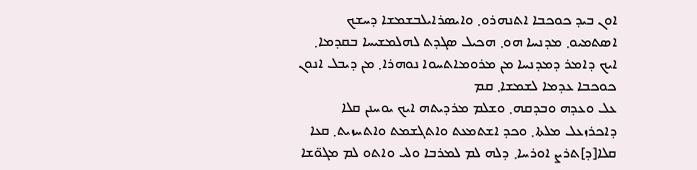ܐܘܢ ܒܝܕ ܟܘܟܒܐ ܐܬܢܗܪܘ܂ ܘܐܝܣܪܐܝܠܒܫܡܫܐ ܕܚܫܟ ܐܣܬܡܝܘ܂ ܡܕܢܚܐ ܗܘ܂ ܗܟܝܠ ܣܓܕܬ ܠܗܠܡܫܝܚܐ ܒܩܕܡܐ܂ ܐܝܟ ܕܐܡܪ ܕܡܕܢܚܐ ܡܢ ܡܪܘܡܐܬܚܘܐ ܢܘܗܪܐ܂ ܡܢ ܕܝܒܠ ܐܢܘܢ ܟܘܟܒܐ ܥܕܡܐ ܠܫܡܫܐ܂ ܩܡ
ܥܠ ܘܥܕܗ ܘܒܕܩܗ܂ ܘܫܠܡ ܡܪܕܝܬܗ ܐܝܟ ܝܘܚܢܢ ܩܠܐ ܕܐܟܪܙܥܠ ܡܠܬܐ܂ ܘܟܕ ܐܫܬܡܥܬ ܘܐܬܓܫܡܬ ܘܐܬܚܙܝܬ܂ ܩܥܐ ܩܠܐ‍[ܕ‍]ܬܪܨ ܐܘܪܚܐ܂ ܕܠܗ ܠܡ ܠܡܪܒܐ ܘܠܝ ܘܐܬܘ ܠܡ ܡܓܘ̈ܫܐ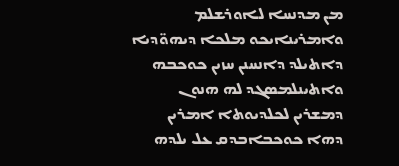ܡܢ ܡܕܢܚܐ ܠܐܘܪܫܠܡ ܘܐܡܪܝܢܐܝܟܘ ܡܠܟܐ ܕܝܗܘ̈ܕܝܐ ܕܐܬܝܠܕ ܕܐܢܚܢܢ ܚܙܝܢ ܟܘܟܒܗ ܘܐܬܝܢܠܡܣܓܕ ܠܗ ܗܢܘܢ ܕܡܫܪܝܢ ܠܟܠܕܝܘܬܐ ܐܡܪܝܢ ܕܗܐ ܟܘܟܒܐܒܕܩ ܥܠ ܝܠܕܗ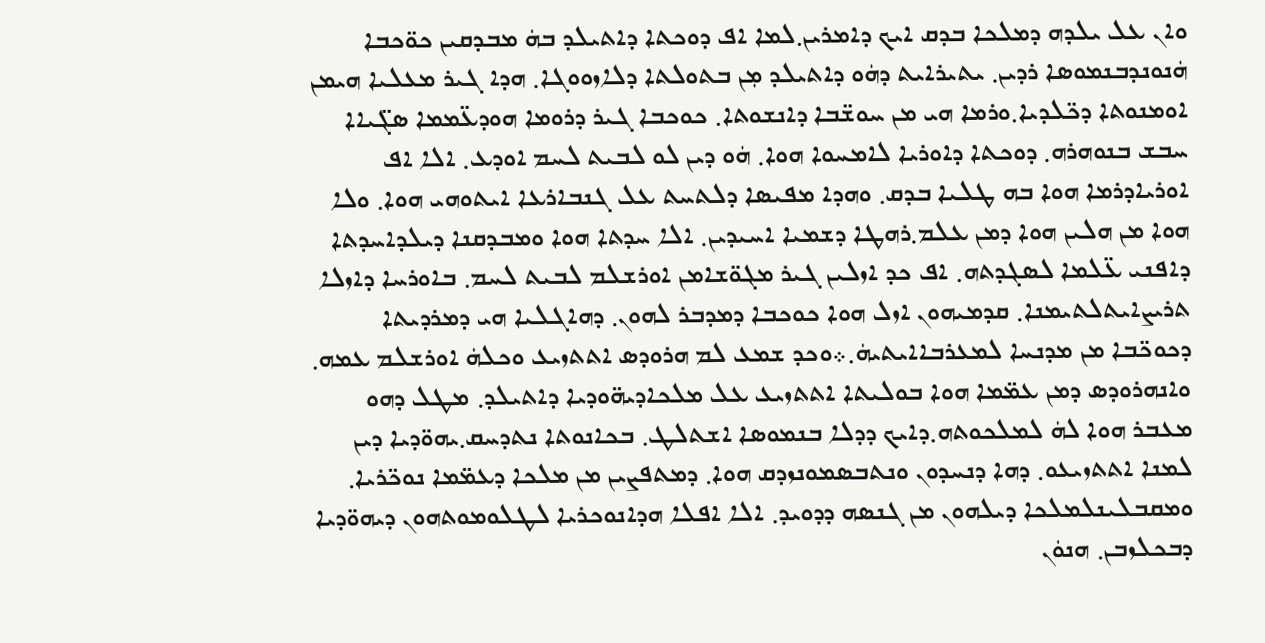ܘܐܢ ܥܠ ܝܠܕܗ ܕܡܠܟܐ ܒܕܩ ܐܝܟ ܕܐܡܪܝܢ܂ܠܡܐ ܐܦ ܕܘܟܬܐ ܕܐܬܝܠܕ ܒܗܿ ܡܒܕܩܝܢ ܟܘ̈ܟܒܐ ܗܿܢܘܢܕܒܢܡܘܣܐ ܪܕܝܢ܂ ܝܬܝܪܐܝܬ ܕܗܿܘ ܕܐܬܝܠܕ ܡܼܢ ܒܬܘܠܬܐ ܕܠܐܙܘܘܓܐ܂ ܗܕܐ ܓܝܪ ܡܥܠܝܐ ܗܝܡܢ ܐܘܡܢܘܬܐ ܕܟ̈ܠܕܝܐ܂ܘܪܡܐ ܗܝ ܡܢ ܚܘܫ̈ܒܐ ܕܐܢܫܘܬܐ܂ ܟܘܟܒܐ ܓܝܪ ܕܪܘܡܐ ܗܘܕܥ̈ܡܡܐ ܣܓ̈ܝܐܐ ܚܒܫ ܒܢܘܗܪܗ܂ ܕܘܟܬܐ ܕܐܘܪܝܐ ܠܐܡܚܘܐ ܗܘܐ܂ ܗܿܘ ܕܝܢ ܠܘ ܠܒܝܬ ܠܚܡ ܐܘܕܥ܂ ܐܠܐ ܐܦ ܐܘܪܝܐܕܪܡܐ ܗܘܐ ܒܗ ܛܠܝܐ ܒܕܩ܂ ܘܗܕܐ ܡܦܝܣܐ ܕܠܬܚܬ ܥܠ ܓܢܒܐܪܥܐ ܐܝܬܘܗܝ ܗܘܐ܂ ܘܠܐ ܗܘܐ ܡܢ ܗܠܝܢ ܗܘܐ ܕܡܢ ܥܠܡ܂ܪܗܛܐ ܕܫܡܝܐ ܐܚܝܕܝܢ܂ ܐܠܐ ܚܕܬܐ ܗܘܐ ܘܡܒܕܩܢܐ ܕܝܠܕܐܚܕܬܐ ܕܐܦܢܝ ܥ̈ܠܡܐ ܠܣܓܕܬܗ܂ ܐܦ ܟܕ ܐܙܠܝܢ ܓܝܪ ܡܓܘ̈ܫܐܡܢ ܐܘܪܫܠܡ ܠܒܝܬ ܠܚܡ܂ ܒܐܘܪܚܐ ܕܐܙܠܐ ܬܪܝܨܐܝܬܠܬܝܡܢܐ܂ ܩܕܡܝܗܘܢ ܐܙܠ ܗܘܐ ܟܘܟܒܐ ܕܡܕܒܪ ܠܗܘܢ܂ ܕܗܐܓܠܝܐ ܗܝ ܕܡܪܕܝܬܐ ܕܟܘܟ̈ܒܐ ܡܢ ܡܕܢܚܐ ܠܡܥܪܒܐܐܝܬܝܗܿ܂܀ܘܟܕ ܫܡܥ ܠܡ ܗܪܘܕܣ ܐܬܬܙܝܥ ܘܟܠܗܿ ܐܘܪܫܠܡ ܥܡܗ܂ ܘܐܢܗܪܘܕܣ ܕܡܢ ܥܡ̈ܡܐ ܗܘܐ ܒܘܠܝܬܐ ܐܬܬܙܝܥ ܥܠ ܡܠܟܐܕܝܗ̈ܘܕܝܐ ܕܐܬܝܠܕ܂ ܡܛܠ ܕܗܘ ܡܥܒܪ ܗܘܐ ܠܗܿ ܠܡܠܟܘܬܗ܂ܕܐܝܟ ܕܕܠܐ ܒܢܡܘܣܐ ܐܫܬܠܛ܂ ܒܟܐܢܘܬܐ ܢܬܕܚܩ܂ܝܗܘ̈ܕܝܐ ܕܝܢ ܠܡܢܐ ܐܬܬܙܝܥܘ܂ ܕܗܐ ܕܢܚܕܘܢ ܘܢܬܒܣܡܘܢܙܕܩ ܗܘܐ܂ ܕܡܬܦܨܝܢ ܡܢ ܡܠܟܐ ܕܥܡ̈ܡܐ ܢܘܟ̈ܪܝܐ܂ ܘܡܩܒܠܝܢܠܡܠܟܐ ܕܝܠܗܘܢ ܡܢ ܓܢܣܗ ܕܕܘܝܕ܂ ܐܠܐ ܐܦܠܐ ܗܕܐܢܘܟܪܝܐ ܠܛܠܘܡܘܬܗܘܢ ܕܝܗܘ̈ܕܝܐ ܕܒܟܠܙܒܢ܂ ܗܢܘܿܢ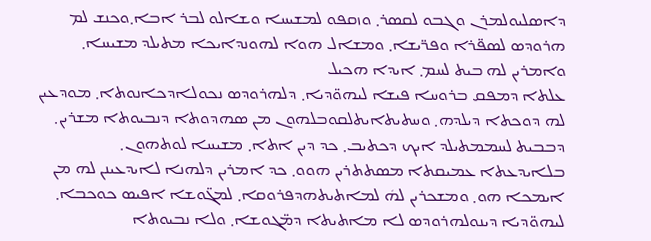ܕܐܣܠܝܘܠܡܪܢ ܘܓܒܘ ܠܩܣܪ܂ ܘܙܩܦܘ ܠܡܫܝܚܐ ܘܫܐܠܘ ܠܒܪ ܐܒܐ܂ܘܟܢܫ ܠܡ ܗܪܘܕܣ ܠܣܦ̈ܪܐ ܘܦܪ̈ܝܫܐ܂ ܘܡܫܐܠ ܗܘܐ ܠܗܘܢܕܐܝܟܐ ܡܬܝܠܕ ܡܫܝܚܐ܂ ܘܐܡܪܝܢ ܠܗ ܒܝܬ ܠܚܡ܂ ܐܝܕܐ ܗܟܝܠ
ܥܠܬܐ ܕܡܦܩ ܒܪܘܚܐ ܦܝܫܐ ܠܝܗܘ̈ܕܝܐ܂ ܕܠܗܪܘܕܣ ܢܟܘܠܐܕܟܐܢܘܬܐ܂ ܡܘܕܥܝܢ ܠܗ ܕܘܟܬܐ ܕܝܠܕܗ܂ ܘܚܬܝܬܐܝܬܠܩܘܒܠܗܘܢ ܡܢ ܣܗܕܘܬܐ ܕܢܒܝܘܬܐ ܡܫܪܝܢ܂ ܕܒܒܝܬ ܠܚܡܡܬܝܠܕ ܐܝܟ ܕܟܬܝܒ܂ ܟܕ ܕܝܢ ܐܬܐ܂ ܡܫܝܚܐ ܠܘܬܗܘܢ܂ ܒܠܐܝܕܥܬܐ ܥܡܝܩܬܐ ܡܣܬܬܪܝܢ ܗܘܘ܂ ܟܕ ܐܡܪܝܢ ܕܠܗܢܐ ܠܐܝܕܥܝܢܢ ܠܗ ܡܢ ܐܝܡܟܐ ܗܘ܂ ܘܡܫܟܪܝܢ ܠܗܿ ܠܡܐܬܝܬܗܕܦܪܘܩܐ܂ ܠܡܓ̈ܘܫܐ ܐܦܝܣ ܟܘܟܒܐ܂ ܠܝܗܘ̈ܕܝܐ ܕܝܢܘܠܗܪܘܕܣ ܠܐ ܡܐܬܝܬܐ ܕܡ̈ܓܘܫܐ܂ ܘܠܐ ܢܒܝܘܬܐ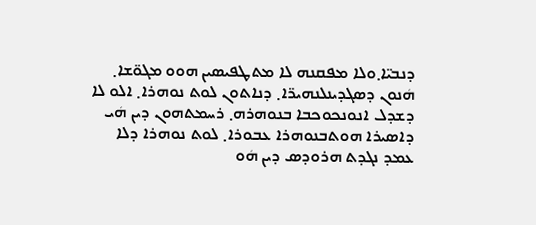ܕܢܒܝ̈ܐ܂ܘܠܐ ܡܦܩܢܗ ܠܐ ܡܬܛܦܝܣܝܢ ܗܘܘ ܡܓܘ̈ܫܐ܂ ܗܿܢܘܢ ܕܣܓܕܝܢܠܢܗܝܪ̈ܐ܂ ܕܢܐܬܘܢ ܠܘܬ ܢܘܗܪܐ܂ ܐܠܘ ܠܐ ܕܫܕܠ ܐܢܘܢܟܘܟܒܐ ܒܢܘܗܪܗ܂ ܪܚܡܬܗܘܢ ܕܝܢ ܗܿܝ ܕܐܣܝܪܐ ܗܘܬܒܢܘܗܪܐ ܥܒܘܪܐ܂ ܠܘܬ ܢܘܗܪܐ ܕܠܐ ܥܡܕ ܢܓܕܬ ܗܪܘܕܣ ܕܝܢ ܗܿܘ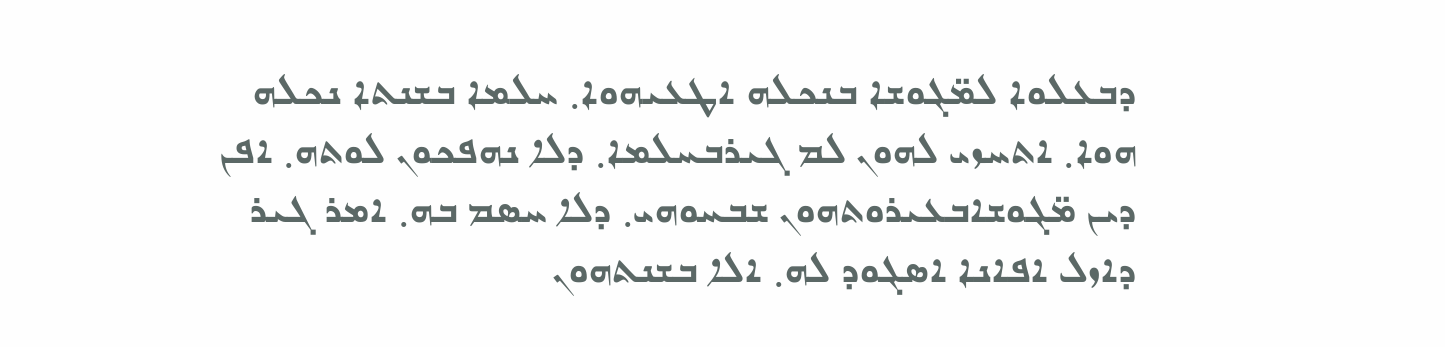ܕܒܥܠܘܐ ܠܡ̈ܓܘܫܐ ܒܢܟܠܗ ܐܛܥܝܗܘܐ܂ ܚܠܡܐ ܒܫܢܬܐ ܢܟܠܗ ܗܘܐ܂ ܐܬܚܙܝ ܠܗܘܢ ܠܡ ܓܝܪܒܚܠܡܐ܂ ܕܠܐ ܢܗܦܟܘܢ ܠܘܬܗ܂ ܐܦܢ ܕܝܢ ܡ̈ܓܘܫܐܒܥܝܪܘܬܗܘܢ ܫܒܚܘܗܝ܂ ܕܠܐ ܚܣܡ ܒܗ܂ ܐܡܪ ܓܝܪ ܕܐܙܠ ܐܦܐܢܐ ܐܣܓܘܕ ܠܗ܂ ܐܠܐ ܒܫܢܬܗܘܢ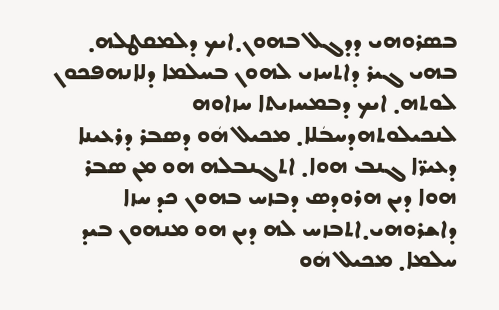ܒܣܪܘܗܝ ܕܕܓܠ ܒܗܘܢ܂ܐܝܟ ܕܠܡܩܛܠܗ܂ ܒܗܝ ܓܝܪ ܕܐܬܚܙܝ ܠܗܘܢ ܒܚܠܡܐ ܕܠܐܢܗܦܟܘܢ ܠܘܬܗ܂ ܐܝܟ ܕܒܡܚܙܝܬܐ ܚܙܐܘܗ ܠܢܟܝܠܘܬܗܕܚܒܿܠܐ܂ ܡܟܝܠ ܗܿܘ ܕܣܒܪ ܕܪܥܝܢܐ ܕܥܝܪ̈ܐ ܓܢܒ ܗܘܐ܂ ܐܬܓܢܒܠܗ ܗܘ ܡܢ ܣܒܪ ܗܘܐ ܕܝܢ ܗܪܘܕܣ ܕܒܙܚ ܒܗܘܢ ܟܕ ܚܙܐ ܕܐܫܪܘܗܝ܂ܐܬܒܙܚ ܠܗ ܕܝܢ ܗܘ ܡܢܗܘܢ ܒܝܕ ܚܠܡܐ܂ ܡܟܝܠ ܗܿܘ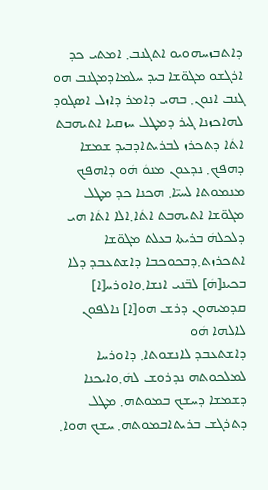ܕܐܬܒܙܚܗܘܝܘ ܐܬܓܢܒ܂ ܐܡܬܝ ܟܕ ܐܪܓܫܘ ܡܓܘ̈ܫܐ ܒܝܕ ܚܠܡܐܕܡܓܢܒ ܗܘ ܓܢܒ ܐܢܘܢ܂ ܒܗܝ ܕܐܡܪ ܕܐܙܠ ܐܣܓܘܕ ܠܗܐܟܙܢܐ ܓܝܪ ܕܡܛܠ ܚܙܩܝܐ ܐܬܝܗܒܬ ܐܬܿܐ ܕܬܟܪܙ ܠܒܪܝܬܐܕܒܝܕ ܫܡܫܐ ܕܗܦܟ܂ ܢܕܥܘܢ ܡܢܘܿ ܗܿܘ ܕܐܗܦܟ ܡܢܡܘܬܐ ܠܚܝ̈ܐ܂ ܗܟܢܐ ܟܕ ܡܛܠ ܡܓܘ̈ܫܐ ܐܬܝܗܒܬ ܐܬܿܐ܂ܐܠܐ ܐܬܿܐ ܗܝ ܕܠܟܠܗܿ ܒܪܝܬܐ ܒܥܠܬ ܡܓܘ̈ܫܐ ܐܬܟܪܙܬ܂ܕܒܟܘܟܒܐ ܕܐܫܬܥܒܕ ܕܠܐ ܒܟܝܢ‍[ܗܿ‍] ܠܒ̈ܢܝ ܐܢܫܐ܂ܘܐܘܪܚ‍[ܐ‍] ܩܕܡܝܗܘܢ ܕܪܫ ܗܘ‍[ܐ‍] ܢܐܠܦܘܢ ܠܐܠܗܐ ܗܿܘ
ܕܐܫܬܥܒܕ ܠܐܢܫܘܬܐ܂ ܕܐܘܪܚܐ ܠܡܠܟܘܬܗ ܢܕܪܘܫ ܠܗܿ܂ܘܐܝܟܢܐ ܕܫܡܫܐ ܕܚܫܟ ܒܡܘܬܗ܂ ܡܛܠ ܕܬܪܓܫ ܒܪܝܬܐܒܡܘܬܗ܂ ܚܫܟ ܗܘܐ܂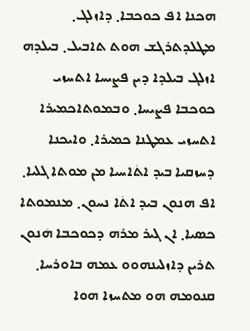ܗܟܢܐ ܐܦ ܟܘܟܒܐ܂ ܕܐܙܠܓ܂ ܡܛܠܕܬܪܓܫ ܗܘܬ ܬܐܒܝܠ܂ ܒܝܠܕܗ ܐܙܠܓ ܒܝܠܕܐ ܕܝܢ ܦܨܝܚܐ ܐܬܚܙܝ ܟܘܟܒܐ ܦܨܝܚܐ܂ ܘܒܡܘܬܐܟܡܝܪܐ ܐܬܚܙܝ ܥܡܛܢܐ ܟܡܝܪܐ܂ ܘܐܝܟܢܐ ܕܚܙܩܝܐ ܒܝܕ ܐܬܿܐܚܝܐ ܡܢ ܡܘܬܐ ܓܠܝܐ܂ ܐܦ ܗܢܘܢ ܒܝܕ ܐܬܿܐ ܢܚܘܢ܂ ܡܢܡܘܬܐ ܟܣܝܐ܂ ܐܢ ܓܝܪ ܡܪܗ ܕܟܘܟܒܐ ܗܿܢܘܢ ܬܪܝܢ ܕܐܙܠܝܢܗܘܘ ܥܡܗ ܒܐܘܪܚܐ܂ ܩܢܘܡܗ ܗܘ ܡܬܚܙܐ ܗܘܐ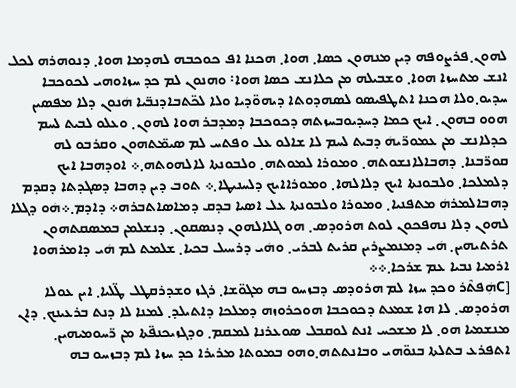ܠܗܘܢ܂ܦܪܨܘܦܗ ܕܝܢ ܡܢܗܘܢ ܟܣܐ܂ ܗܘܐ܂ ܗܟܢܐ ܐܦ ܟܘܟܒܗ ܠܗܕܡܐ ܗܘܐ܂ ܕܢܘܗܪܗ ܠܟܠ ܐܢܫ ܡܬܚܙܐ ܗܘܐ܂ ܘܫܒܝܠܗ ܡܢ ܟܠܐܢܫ ܟܣܐ ܗܘܐ܃ ܘܗܢܘܢ ܠܡ ܟܕ ܚܙܐܘܗܝ ܠܟܘܟܒܐ ܚܕܝܘ܂ܘܠܐ ܗܟܢܐ ܐܬܛܦܝܣܘ ܠܣܗܕܘܬܐ ܕܝܗܘ̈ܕܝܐ ܘܠܐ ܠܟ̈ܬܒܐܕܢܒ̈ܝܐ ܗܿܢܘܢ ܕܠܐ ܡܦܣܝܢ ܗܘܘ ܒܗܘܢ܂ ܐܝܟ ܟܡܐ ܕܚܕܝܘܒܚܙܬܗ ܕܟܘܟܒܐ ܕܡܕܒܪ ܗܘܐ ܠܗܘܢ܂ ܘܥܠܘ ܠܒܝܬ ܠܚܡ ܟܕܠܐܢܫ ܡܢ ܥܡܘܪ̈ܝܗܿ ܕܒܝܬ ܠܚܡ ܠܐ ܫܐܠܘ ܥܠ ܘܦܬܚ ܠܡ ܣܝܡ̈ܬܗܘܢ ܘܩܪܒܘ ܠܗ ܩܘܪ̈ܒܢܐ܂ ܕܗܒܐܠܐܢܫܘܬܗ܂ ܘܡܘܪܐ ܠܡܘܬܗ܂ ܘܠܒܘܢܬܐ ܠܐܠܗܘܬܗ܂܀ ܐܘܕܗܒܐ ܐܝܟ ܕܠܡܠܟܐ܂ ܘܠܒܘܢܬܐ ܐܝܟ ܕܠܐܠܗܐ܂ ܘܡܘܪܐܐܝܟ ܕܠܚܢܝܛܐ܂܀ ܬܘܒ ܕܝܢ ܕܗܒܐ ܕܣܓܕܬܐ ܕܩܕܡ ܕܗܒܐܠܡܪܗܿ ܡܬܦܢܝܐ܂ ܘܡܘܪܐ ܘܠܒܘܢܬܐ ܥܠ ܐܣܝܐ ܒܕܩ ܕܡܐܣܐܬܒܪܗ܀ ܕܐܕܡ܂܀ܗܿܘ ܕܓܠܐ ܠܗܘܢ ܕܠܐ ܢܗܦܟܘܢ ܠܘܬ ܗܪܘܕܣ܂ ܗܘ ܓܠܐܠܗܘܢ ܕܢܣܩܘܢ܂ ܕܢܫܠܡܢ ܒܡܣܩܬܗܘܢ ܬܪܬܝܗܝܢ܂ ܗܿܝ ܕܡܢܡܨܪܝܢ ܩܪܝܬ ܠܒܪܝ܂ ܘܗܿܝ ܕܪܚܝܠ ܒܟܝܐ܂ ܫܠܡܬ ܠܡ ܗܿܝ ܕܐܡܪܗܘܐ ܐܪܡܝܐ ܢܒܝܐ ܥܡ ܫܪܟܐ܂܀܀
[Cܗܲܦܬܶܪ ܘܟܕ ܚܙܐ ܠܡ ܗܪܘܕܣ ܕܒܙܚܘ ܒܗ ܡܓܘ̈ܫܐ܂ ܪܓܙ ܘܫܕܪܩܛܠ ܛ̈ܠܝܐ܂ ܐܝܢ ܥܘܠܐ ܗܪܘܕܣ܂ ܠܐ ܗܐ ܫܡܥܬ ܕܟܘܟܒܐ ܗܘܟܪܘܙܗ ܕܡܠܟܐ ܕܐܬܝܠܕ܂ ܠܡܢܐ ܠܐ ܕܢܬ ܒܪܥܝܢܟ܂ ܕܐܢ ܡܢܫܡܝܐ ܗܘ܂ ܠܐ ܡܫܟܚ ܐܢܬ ܠܘܩܒܠ ܣܘܥܪܢܐ ܠܡܩܡ܂ ܘܕܓܙܝܟܢܦ̈ܬܐ ܡܢ ܪ̈ܚܘܡܝܗܝܢ܂ ܐܬܦܪܥ ܒܬܠܬܐ ܒܢܘ̈ܗܝ ܘܒܐܢܬܬܗ܂ܘܗܘ ܒܡܘܬܐ ܡܪܝܪܐ ܟܕ ܚܙܐ ܠܡ ܕܒܙܚܘ ܒܗ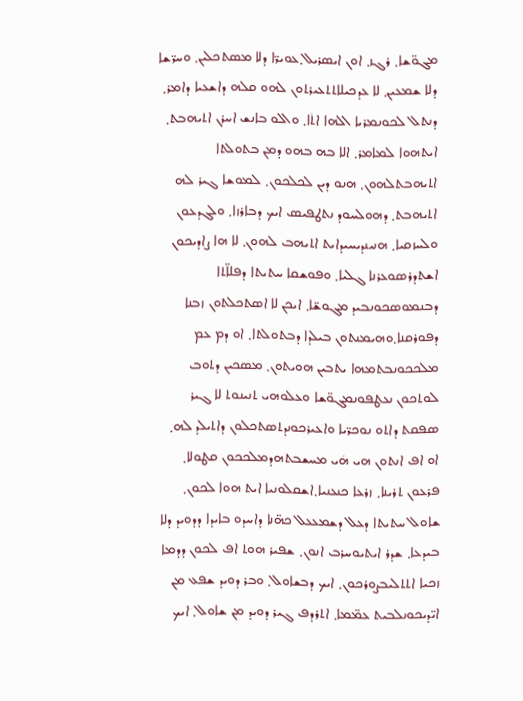ܡܓܘ̈ܫܐ܂ ܪܓܙ܂ ܐܘܢ ܐܝܣܪܝܠ܂ܥܘܝܪ̈ܐ ܕܠܐ ܡܣܬܟܠܝܢ܂ ܘܚܪ̈ܫܐ ܕܠܐ ܫܡܥܝܢ܂ ܠܐ ܥܕܟܝܠܐܬܬܥܝܪܬܘܢ ܠܗܘ ܩܠܗ ܕܐܫܥܝܐ ܕܐܡܪ܂ ܕܢܬܠ ܠܟܘܢܡܪܝܐ ܐܠܗܐ ܐܬܿܐ܂ ܘܐܠܘ ܒܐܢܫ ܐܚܪܢ ܐܬܝܗܒܬ܂ ܐܝܬܗܘܐ ܠܡܐܡܪ܂ ܐܠܐ ܒܗ ܒܗܘ ܕܡܢ ܒܬܘܠܬܐ ܐܬܝܗܒܬܠܗܘܢ܂ ܗܢܘ ܕܝܢ ܠܟܠܟܘܢ܂ ܠܡܘܫܐ ܓܝܪ ܠܗ ܐܬܝܗܒܬ܂ ܕܗܘܠܚܘܕ ܢܬܛܦܝܣ ܐܝܟ ܕܒܐܪܙܐ܂ ܘܠܓܕܥܘܢ ܘܠܚܙܩܝܐ܂ ܗܢܝܢܕܝܚܝܕܐܝܬ ܐܬܝܗܒ ܠܗܘܢ܂ ܠܐ ܗܐ ܨܐܕܝܟܘܢ ܐܫܬܕܪܣܘܥܪܢܐ ܓܠܝܐ܂ ܘܦܘܫܩܐ ܚܬܝܬܐ ܕܦܠܐ̈ܬܐ ܕܒܢܡܘܣܟܘܢܒܝܕ ܡܓܘܫ̈ܐ܂ ܐܝܟܢ ܠܐ ܐܣܬܟܠܬܘܢ ܙܒܢܐ ܕܦܘܪܩܢܐ܂ܘܗܝܡܢܬܘܢ ܒܝܠܕܐ ܕܒܬܘܠܬܐ܂ ܐܘ ܕܡ ܥܡ ܡܠܟܟܘܢܒܬܡܗܐ ܝܬܒܝܢ ܗܘܝܬܘܢ܂ ܡܣܟܝܢ ܕܬܘܒ ܠܘܬܟܘܢ ܢܥܛܦܘܢܡܓܘ̈ܫܐ ܘܥܠܘܗܝ ܬܢܝܢܘܬ ܠܐ ܓܝܪ ܣܦܩܬ ܕܐܬܘ ܢܘܟܪ̈ܝܐ ܘܐܥܝܪܟܘܢܕܬܣܬܟܠܘܢ ܕܐܬܝܠܕ ܠܗ܂ ܐܘ ܐܦ ܐܢܬܘܢ ܗܝ ܗܿܝ ܡܚܫܒܬܗܕܡܠܟܟܘܢ ܩܛܘܠܐ܂ ܦܪܥܘܢ ܬܪܝܢܐ܂ ܙܪܥܐ ܟܢܥܢܝܐ܂ܐܫܩܠܘܢܝܐ ܐܝܬ ܗܘܐ ܠܟܘܢ܂ ܫܐܘܠ ܚܬܝܬܐ ܕܥܠ ܕܫܡܥܥܠ ܟܗ̈ܢܐ ܕܐܚܕܘ ܒܐܝܕܐ ܕܕܘܝܕ ܕܠܐ ܒܝܕܥܐ܂ ܫܕܪ ܐܝܬܝܘܚܪܒ ܐܢܘܢ܂ ܫܦܝܪ ܗܘܬ ܐܦ ܠܟܘܢ ܕܕܡܐ ܙܟܝܐ ܐܬܬܠܝܒܨܘܪܟܘܢ܂ ܐܝܟ ܕܒܫܐܘܠ܂ ܘܒܪ ܕܘܝܕ ܫܦܥ ܡܢ ܐܝ̈ܕܝܟܘܢܠܒܝܬ ܥܡ̈ܡܐ܂ ܐܬܪܕܦ ܓܝܪ ܕܘܝܕ ܡܢ ܫܐܘܠ܂ ܐܝܟ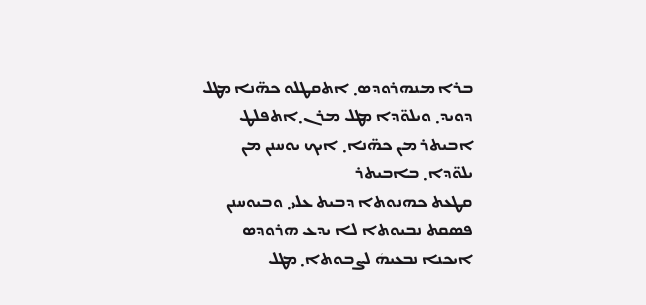ܒܪܐ ܡܢܗܪܘܕܣ܂ ܐܬܩܛܠܘ ܟܗ̈ܢܐ ܡܛܠ ܕܘܝܕ܂ ܘܝܠܘ̈ܕܐ ܡܛܠ ܡܪܢ܂ܐܬܦܠܛ ܐܒܝܬܪ ܡܢ ܟܗ̈ܢܐ܂ ܐܝܟ ܝܘܚܢܢ ܡܢ ܝܠܘ̈ܕܐ܂ ܒܐܒܝܬܪ
ܩܛܥܬ ܟܗܢܘܬܐ ܕܒܝܬ ܥܠܝ܂ ܘܒܝܘܚܢܢ ܦܣܩܬ ܢܒܝܘܬܐ ܠܐ ܝܕܥ ܗܪܘܕܣ ܐܝܟܢܐ ܢܒܥܝܗܿ ܠܨܒܘܬܐ܂ ܡܛܠ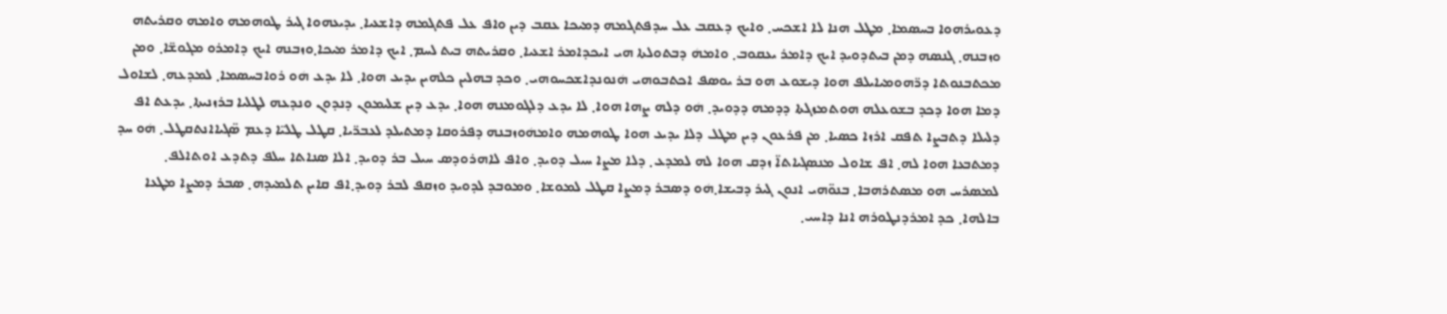ܕܥܘܝܪܗܘܐ ܒܚܣܡܐ܂ ܡܛܠ ܗܢܐ ܠܐ ܐܫܟܚ܂ ܘܐܝܟ ܕܥܩܒ ܥܠ ܚܕܦܬܓܡܗ ܕܡܝܟܐ ܥܩܒ ܕܝܢ ܘܐܦ ܥܠ ܦܬܓܡܗ ܕܐܫܥܝܐ܂ ܝܕܝܥܗܘܐ ܓܝܪ ܛܘܗܡܗ ܘܐܡܗ ܘܩܪܝܬܗ ܘܙܒܢܗ܂ ܓܢܣܗ ܕܡܢ ܒܝܬܕܘܝܕ ܐܝܟ ܕܐܡܪ ܝܥܩܘܒ܂ ܘܐܡܗܿ ܕܒܬܘܠܬܐ ܗܝ ܐܝܟܕܐܡܪ ܐܫܥܝܐ܂ ܘܩܪܝܬܗ ܒܝܬ ܠܚܡ܂ ܐܝܟ ܕܐܡܪ ܡܝܟܐ܂ܘܙܒܢܗ ܐܝܟ ܕܐܡܪܘ ܡܓܘܫ̈ܐ܂ ܘܡܢ ܡܟܬܒܢܘܬܐ ܕܪ̈ܗܘܡܝܐܝܠܦ ܗܘܐ ܕܝܫܘܥ ܗܘ ܒܪ ܝܘܣܦ ܐܟܬܒܘܗܝ ܗܿܢܘܢܕܐܫܟܚܘܗܝ܂ ܘܟܕ ܒܗܠܝܢ ܟܠܗܝܢ ܝܕܝܥ ܗܘܐ܂ ܠܐ ܝܕܥ ܗܿܘ ܪܘܐܒܚܣܡܐ܂ ܠܡܕܥܗ܂ ܠܫܐܘܠ ܕܡܐ ܗܘܐ ܕܟܕ ܒܫܘܥܠܗ ܗܘܬܡܙܓܬܐ ܕܕܡܗ ܕܕܘܝܕ܂ ܗܿܘ ܕܠܗ ܨܗܐ ܗܘܐ܂ ܠܐ ܝܕܥ ܕܠܓܘܡܢܗ ܗܘܐ܂ ܝܕܥ ܕܝܢ ܫܠܝܡܘܢ ܕܢܕܘܢ ܘܢܕܥܗ ܠܛܠܝܐ ܒܪܙܢܝܬܐ܂ ܝܕܥܬ ܐܦ ܕܠܝܠܐ ܕܬܒܨܐ ܬܦܩ ܐܪܙܐ ܟܣܝܐ܂ ܡܢ ܦܪܥܘܢ ܕܝܢ ܡܛܠ ܕܠܐ ܝܕܝܥ ܗܘܐ ܛܘܗܡܗ ܘܐܡܗܿܘܙܒܢܗ ܕܦܪܘܩܐ ܕܡܬܝܠܕ ܠܥܒܪ̈ܝܐ܂ ܩܛܠ ܛܠܝ̈ܐ ܕܥܡ ܣ̈ܓܝܐܐܢܬܩܛܠ܂ ܗܿܘ ܚܕ ܕܡܬܒܥܐ ܗܘܐ ܠܗ܂ ܐܦ ܫܐܘܠ ܡܢܣܓܝܐܬܐ̈ ܙܕܩ ܗܘܐ ܠܗ ܠܡܕܥ܂ ܕܠܐ ܡܨܐ ܚܝܠ ܕܘܝܕ܂ ܘܐܦ ܠܐܗܪܘܕܣ ܚܝܠ ܒܪ ܕܘܝܕ܂ ܐܠܐ ܣܢܐܬܐ ܚܠܦ ܕܬܕܥ ܐܘܬܐܠܦ܂ ܠܡܣܪܚ ܗܘ ܡܣܬܪܗܒܐ܂ ܒܢܘ̈ܗܝ ܐܢܘܢ ܓܝܪ ܕܒܝܫܐ܂ܗܿܘ ܕܣܒܪ ܕܡܨܐ ܩܛܠ ܠܡܘܫܐ܂ ܘܡܘܒܕ ܠܕܘܝܕ ܘܙܩܦ ܠܒܪ ܕܘܝܕ܂ܐܦ ܩܐܝܢ ܬܠܡܝܕܗ܂ ܣܒܪ ܕܡܨܐ ܡܛܥܐ ܒܐܠܗܐ܂ ܟܕ ܐܡܪܕܢܛܘܪܗ ܐܢܐ ܕܐܚܝ܂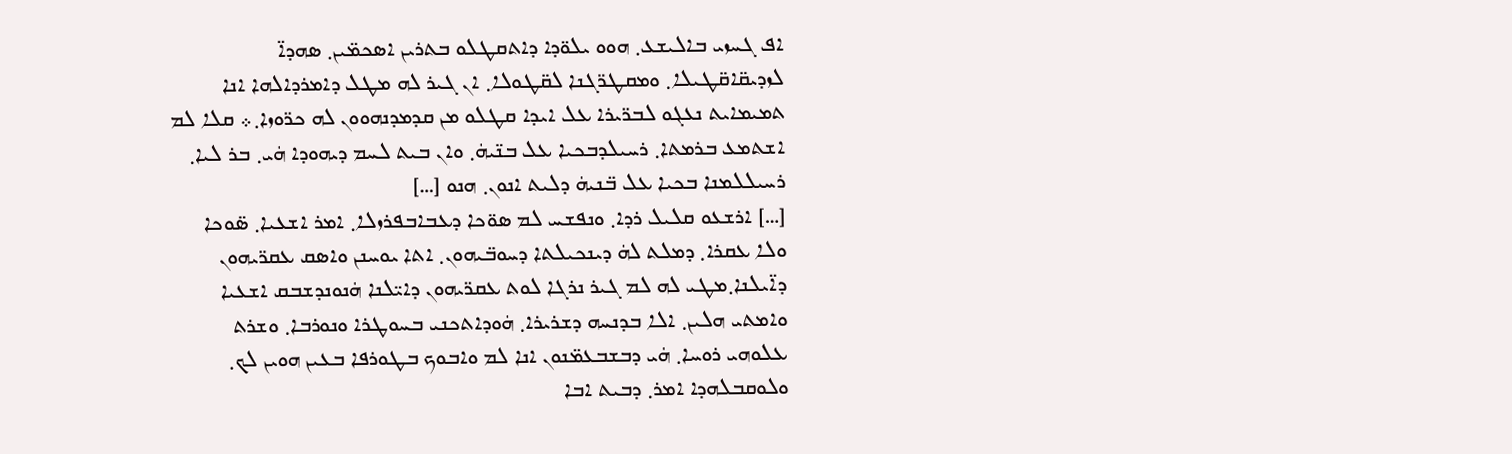ܐܦ ܓܚܙܝ ܒܐܠܝܫܥ܂ ܗܘܘ ܝܠܘ̈ܕܐ ܕܐܬܩܛܠܘ ܒܬܪܝܢ ܐܣܟܡ̈ܝܢ܂ ܣܗܕܐ̈ ܠܙܕܝܩ̈ܐܩ̈ܛܝܠܐ܂ ܘܡܩܛܪ̈ܓܢܐ ܠܩ̈ܛܘܠܐ܂ ܐܢ ܓܝܪ ܠܗ ܡܛܠ ܕܐܡܪܕܐܠܗܐ ܐܢܐ ܬܡܝܡܐܝܬ ܢܥܓܘ ܠܒܪ̈ܝܪܐ ܥܠ ܐܝܕܐ ܩܛܠܘ ܡܢ ܩܕܡܕܢܗܘܘܢ ܠܗ ܟܪ̈ܘܙܐ܂܀ ܩܠܐ ܠܡ ܐܫܬܡܥ ܒܪܡܬܐ܂ ܪܚܝܠܕܒܟܝܐ ܥܠ ܒܢ̈ܝܗܿ܂ ܘܐܢ ܒܝܬ ܠܚܡ ܕܝܗܘܕܐ ܗܿܝ܂ ܒܪ ܠܝܐ܂ ܪܚܝܠܠܡܢܐ ܒܟܝܐ ܥܠ ܒ̈ܢܝܗܿ ܕܠܝܬ ܐܢܘܢ܂ ܗܢܘ ‍[…]
[…] ܐܪܫܥܘ ܩܠܝܠ ܪܕܐ܂ ܘܢܦܫܚ ܠܡ ܣܘ̈ܟܐ ܕܥܒܐܒܦܪܙܠܐ܂ ܐܡܪ ܐܫܥܝܐ܂ ܣ̈ܘܟܐ ܘܠܐ ܥܩܪܐ܂ ܕܡܠܬ ܠܗܿ ܕܝܢܟܝܠܬܐ ܕܚܘܒ̈ܝܗܘܢ܂ ܐܬܐ ܝܘܚܢܢ ܘܐܣܩ ܥܩܪ̈ܝܗܘܢ ܕܐ̈ܝܠܢܐ܂ܡܛܝ ܠܗ ܠܡ ܓܝܪ ܢܪܓܐ ܠܘܬ ܥܩܪ̈ܝܗܘܢ ܕܐܝ̈ܠܢܐ ܗܿܢܘܢܕܫܒܩ ܐܫܥܝܐ ܘܐܡܬܝ ܗܠܝܢ܂ ܐܠܐ ܒܕܢܚܗ ܕܫܪܝܪܐ܂ ܗܿܘܕܐܬܟܢܝ ܒܚܘܛܪܐ ܘܢܘܪܒܐ܂ ܘܫܪܬ ܥܠܘܗܝ ܪܘܚܐ܂ ܗܿܝ ܕܒܫܒܥܡ̈ܢܘܢ ܐܢܐ ܠܡ ܘܐܒܘܟ ܒܛܘܪܦܐ ܒܥܝܢ ܗܘܝܢ ܠܟ܂ ܘܠܘܩܒܠܗܕܐ ܐܡܪ܂ ܕܒܝܬ ܐܒܐ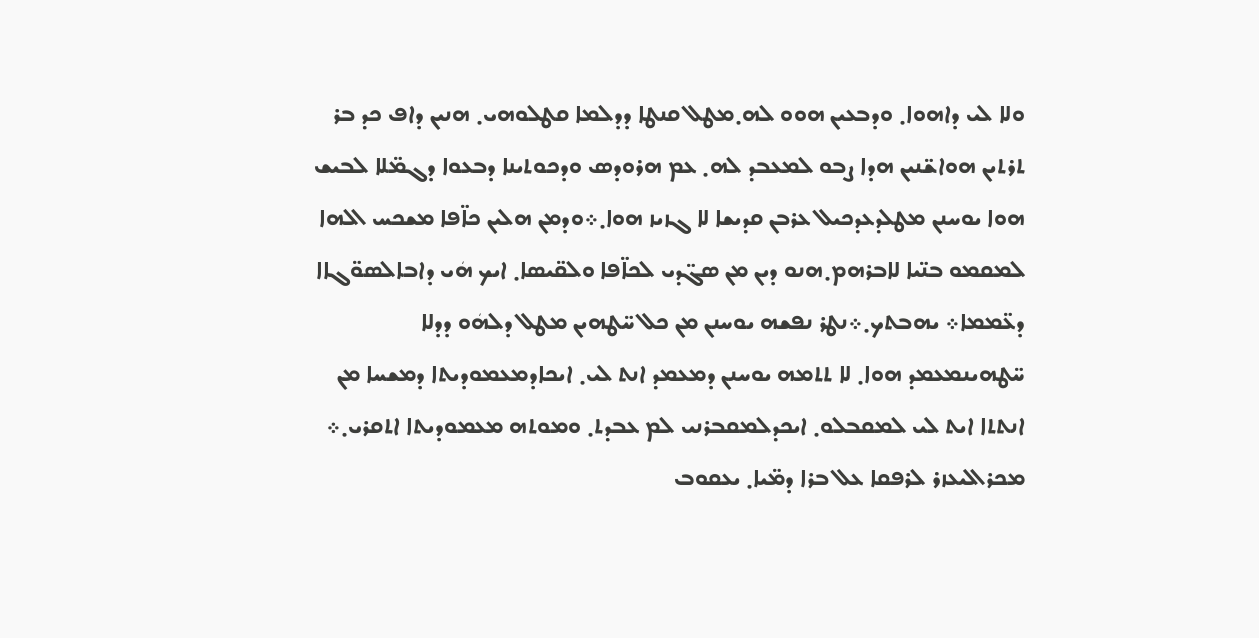ܘܠܐ ܠܝ ܕܐܗܘܐ܂ ܘܕܒܥܝܢ ܗܘܘ ܠܗ܂ܡܛܠ ܩܢܛܐ ܕܕܠܡܐ ܩܛܠܘܗܝ܂ ܗܢܝܢ ܕܐܦ ܟܕ ܒܪ ܬܪܬܝܢ ܗܘܐܫ̈ܢܝܢ ܗܕܐ ܨܒܘ ܠܡܥܒܕ ܠܗ܂ ܥܡ ܗܪܘܕܣ ܘܕܟܘܬܝܢܐ ܕܒܥܘܐ ܕܓܡ̈ܠܐ ܠܒܝܫ ܗܘܐ ܝܘܚܢܢ ܡܛܠܕܥܕܟܝܠ ܥܪܒܢ ܩܕܝܫܐ ܠܐ ܓܙܝܙ ܗܘܐ܂܀ܘܕܡܢ ܗܠܝܢ ܟܐ̈ܦܐ ܡܫܟܚ ܐܠܗܐ ܠܡܩܡܘ ܒܢ̈ܝܐ ܠܐܒܪܗܡ܂ܗܢܘ ܕܝܢ ܡܢ ܣܓ̈ܕܝ ܠܟܐ̈ܦܐ ܘܠܩ̈ܝܣܐ܂ ܐܝܟ ܗܿܝ ܕܐܒܐܠܣܘ̈ܓܐܐ ܕܥ̈ܡܡܐ܀ ܝܗܒܬܟ܂܀ܢܛܪ ܢܦܫܗ ܝܘܚܢܢ ܡܢ ܟܠ ܚ̈ܛܗܝܢ ܡܛܠ ܕܠܗܿܘ ܕܕܠܐ ܚ̈ܛܗܝܢܡܥܡܕ ܗܘܐ܂ ܠܐ ܬܬܡܗ ܝܘܚܢܢ ܕܡܥܡܕ ܐܢܬ ܠܝ܂ ܐܝܟܐܕܡܥܡܘܕܝܬܐ ܕܡܫܚܐ ܡܢ ܐܢܬܬܐ ܐܝܬ ܠܝ ܠܡܩܒܠܘ܂ ܐܝܟܕܠܡܩܒܪܢܝ ܠܡ ܥܒܕܬ܂ ܘܡܘܬܗ ܡܥܡܘܕܝܬܐ ܐܬܩܪܝ܂܀ ܡܟܪܐܠܝܥܙܪ ܠܪܦܩܐ ܥܠ ܒܪܐ ܕܡ̈ܝܐ܂ ܝܥܩܘܒ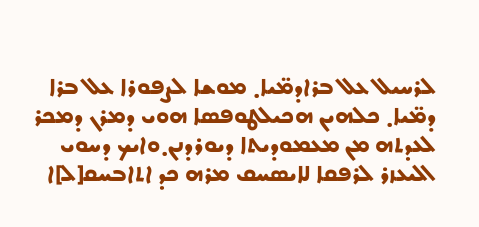ܠܪܚܝܠ ܥܠ ܒܪܐܕܡ̈ܝܐ܂ ܡܘܫܐ ܠܨܦܘܪܐ ܥܠ ܒܪܐ ܕܡ̈ܝܐ܂ ܟܠܗܝܢ ܗܟܝܠܛܘܦܣܐ ܗܘܝ ܕܡܪܢ ܕܡܟܪ ܠܥܕܬܗ ܡܢ ܡܥܡܘܕܝܬܐ ܕܝܘܪܕܢܢ܂ܘܐܝܟ ܕܚܘܝ ܐܠܝܥܙܪ ܠܪܦܩܐ ܠܐܝܣܚܩ ܡܪܗ ܟܕ ܐܬܐܒܚܩ‍[ܠ‍]ܐ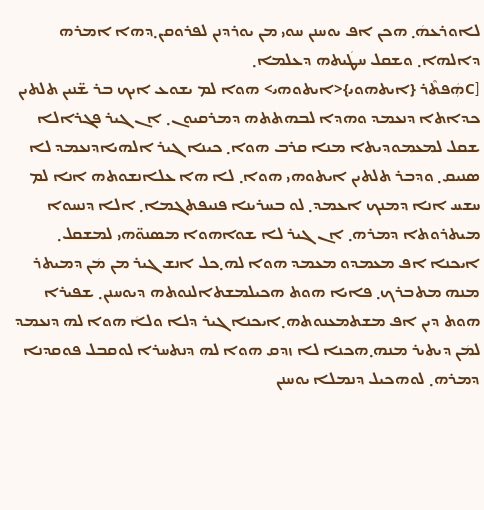ܠܐܘܪܥܗܿ܂ ܗܟܢ ܐܦ ܝܘܚܢܢ ܚܘܝ ܡܢ ܝܘܪܕܢܢ ܠܦܪܘܩܢ܂ܕܗܐ ܐܡܪܗ ܕܐܠܗܐ܂ ܘܫܩܠ ܚܛܿܝܬܗ ܕܥܠܡܐ܂
[Cܗܲܦܬܶܪ {ܐܝܬܗܘܝ‍}<ܐܝܬܘܗܝ‍> ܗܘܐ ܠܡ ܝܫܘܥ ܐܝܟ ܒܪ ܫ̈ܢܝܢ ܬܠܬܝܢ ܟܕܐܬܐ ܕܢܥܡܕ ܘܗܕܐ ܠܒܗܬܬܗ ܕܡܪܩܝܘܢ܂ ܐܢ ܓܝܪ ܦܓܪܐܠܐ ܫܩܠ ܠܡܥܡܘܕܝܬܐ ܡܢܐ ܩܪܒ ܗܘܐ܂ ܟܝܢܐ ܓܝܪ ܐܠܗܝܐܕܢܥܡܕ ܠܐ ܣܢܝܩ܂ ܘܕܒܪ ܬܠܬܝܢ ܐܝܬܘܗܝ ܗܘܐ܂ ܠܐ ܗܐ ܥܠܐܢܫܘܬܗ ܐܢܐ ܠܡ ܚܫܚ ܐܢܐ ܕܡܢܟ ܐܥܡܕ܂ ܠܘ ܒܚܪܝܢܐ ܦܢܝܦܬܓܡܐ܂ ܐܠܐ ܕܢܚܘܐ ܡܝܬܪܘܬܐ ܕܡܪܗ܂ ܐܢ ܓܝܪ ܠܐ ܫܘܐܗܘܐ ܡܣܢܘ̈ܗܝ ܠܡܫܩܠ܂ ܐܝܟܢܐ ܐܦ ܡܥܡܕܘ ܡܥܡܕ ܗܘܐ ܠܗ܂ܟܠ ܐܢܫ ܓܝܪ ܡܢ ܡܿܢ ܕܡܝܬܪ ܡܢܗ ܡܬܒܪܟ܂ ܦܐܝܐ ܗܘܬ ܗܟܝܠܡܫܬܐܠܢܘܬܗ ܕܝܘܚܢܢ܂ ܫܦܝܪܐ ܗܘܬ ܕܝܢ ܐܦ ܡܫܬܡܥܢܘܬܗ܂ܐܝܟܢܐ ܓܝܪ ܕܠܐ ܘܠܐܿ ܗܘܐ ܠܗ ܕܢܥܡܕ ܠܡܿܢ ܕܝܬܝܪ ܡܢܗ܂ܗܟܢܐ ܠܐ ܙܕܩ ܗܘܐ ܠܗ ܕܢܬܚܪܐ ܠܘܩܒܠ ܦܘܩܕܢܐ ܕܡܪܗ܂ ܠܘܗܟܝܠ ܕܢܡܠܐ ܝܘܚܢܢ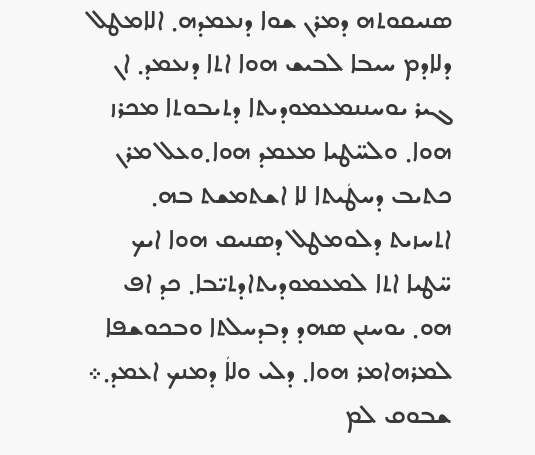ܣܢܝܩܘܬܗ ܕܡܪܢ ܫܘܐ ܕܢܥܡܕܗ܂ ܐܠܐܡܛܠ ܕܠܐܕܡ ܚܝܒܐ ܠܒܝܫ ܗܘܐ ܐܬܐ ܕܢܥܡܕ܂ ܐܢ ܓܝܪ ܝܘܚܢܢܡܥܡܘܕܝܬܐ ܕܬܝܒܘܬܐ ܡܟܪܙ ܗܘܐ܂ ܘܠܚ̈ܛܝܐ ܡܥܡܕ ܗܘܐ܂ܘܥܠ ܡܪܢ ܟܬܝܒ ܕܚܛܿܝܬܐ ܠܐ ܐܫܬܡܫܬ ܒܗ܂ ܐܬܚܙܝܬ ܕܠܘܡܛܠ ܕܣܢܝܩ ܗܘܐ ܐܝܟ ܚ̈ܛܝܐ ܐܬܐ ܠܡܥܡܘܕܝܬܐܕܬܝ̈ܒܐ܂ ܟܕ ܐܦ ܗܘ܂ ܝܘܚܢܢ ܣܗܕ ܕܒܕܚܠܬܐ ܘܒܟܘܫܦܐ ܠܡܪܗܐܡܪ ܗܘܐ܂ ܕܠܝ ܘܠܐܿ ܕܡܢܟ ܐܥܡܕ܂܀ ܫܒܘܩ ܠܡ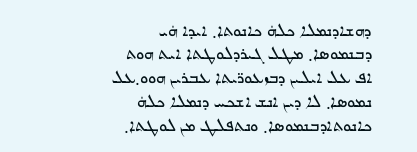ܕܗܫܐܕܢܡܠܐ ܟܠܗܿ ܟܐܢܘܬܐ܂ ܐܝܕܐ ܗܿܝ ܕܒܢܡܘܣܐ܂ ܡܛܠ ܓܝܪܕܠܘܛܬܐ ܐܝܬ ܗܘܬ ܐܦ ܥܠ ܐܝܠܝܢ ܕܒܙܥܘܪ̈ܝܬܐ ܥܒܪܝܢ ܗܘܘ܂ܥܠ ܢܡܘܣܐ܂ ܠܐ ܕܝܢ ܐܢܫ ܐܫܟܚ ܕܢܡܠܐ ܟܠܗܿ ܟܐܢܘܬܐܕܒܢܡܘܣܐ܂ ܘܢܬܦܠܛ ܡܢ ܠܘܛܬܐ܂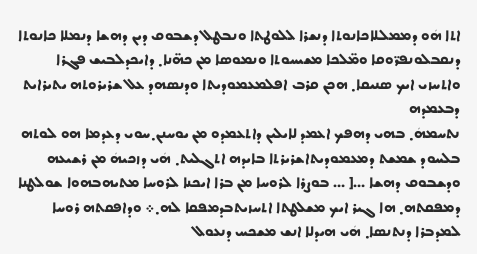ܐܬܐ ܗܿܘ ܕܡܡܠܠܐܟܐܢܘܬܐ ܕܢܫܪܐ ܠܠܘܛܬܐ ܘܢܒܛܠ ܕܫܒܘܩ ܕܝܢ ܕܗܫܐ ܕܢܡܠܐ ܟܐܢܘܬܐ ܕܢܩܒܠܘܢܦܪ̈ܘܩܐ ܘܡ̈ܠܟܐ ܡܫܝܚܘܬܐ ܘܢܡܘܣܐ ܡܢ ܟܗ̈ܢܐ܂ ܕܐܝܟܕܠܒܝܫ ܦܓܪܐ ܘܐܬܚܙܝ ܐܝܟ ܣܢܝܩܐ܂ ܗܟܢ ܩܪܒ ܐܦܠܡܥܡܘܕܝܬܐ ܘܕܢܣܗܕ ܥܠ ܫܪܝܪܘܬܗ ܝܬܝܪܐܝܬ ܕܒܥܡܕܗ
ܢܬܚܡܗܿ܂ ܒܗܝ ܕܗܦܟ ܐܥܡܕ ܠܐܝܠܝܢ ܕܐܬܥܡܕܘ ܡܢ ܝܘܚܢܢ܂ܚܘܝ ܕܥܕܡܐ ܗܘ ܠܘܬܗ ܒܠܚܘܕ ܫܡܫܬ ܕܡܥܡܘܕܝܬܐܫܪܝܪܬܐ ܒܐܝܕܗ ܐܬܓܠܝܬ܂ ܗܿܝ ܕܙܟܝܗܿ ܡܢ ܪܫܝܥܗ ܘܕܫܒܘܩ ܕܗܫܐ …[ … ܒܘܨܪܐ ܠܪܘܚܐ ܡܢ ܒܪܐ ܐܝܟܢܐ ܠܪܘܚܐ ܡܬܝܗܒܗܘܐ ܫܘܠܛܢܐ ܕܡܦܩܬܗ܂ ܗܐ ܓܝܪ ܐܝܟ ܡܫܠܛܬܐ ܐܬܚܙܝܬܒܕܡܦܩܐ ܠܗ܂܀ ܘܕܐܦܩܬܗ ܪܘܚܐ ܠܡܕܒܪܐ ܕܢܬܢܣܐ܂ ܗܿܝ ܗܝܕܠܐ ܐܢܫ ܡܫܟܚ ܕܢܥܘܠ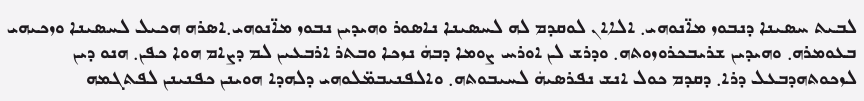ܠܒܝܬ ܚܣܝܢܐ ܕܢܒܘܙ ܡܐ̈ܢܘܗܝ܂ ܐܠܐܐܢ ܠܘܩܕܡ ܠܗ ܠܚܣܝܢܐ ܢܐܣܘܪ ܘܗܝܕܝܢ ܢܒܘܙ ܡܐ̈ܢܘܗܝ܂ܐܣܪܗ ܗܟܝܠ ܠܚܣܝܢܐ ܘܙܟܝܗܝ ܒܥܘܡܪܗ܂ ܘܗܝܕܝܢ ܫܪܝܒܟܪܘܙܘܬܗ܂ ܘܕܪܫ ܠܢ ܐܘܪܚ ܨܘܡܐ ܕܒܗܿ ܢܙܟܐ ܘܒܬܪ ܐܪܒܥܝܢ ܠܡ ܕܨܐܡ ܗܘܐ ܟܦܢ܂ ܗܢܘ ܕܝܢ ܠܙܟܘܬܗܕܒܥܠ ܕܪܐ܂ ܕܩܕܡ ܟܘܠ ܐܢܫ ܢܦܪܣܝܗܿ ܠܚܝܒܘܬܗ܂ ܘܐܠܦܢܝܒܡ̈ܠܘܗܝ ܕܠܗܕܐ ܗܘܝܢܢ ܟܦܢܝܢܢ ܠܦܬܓܡܗ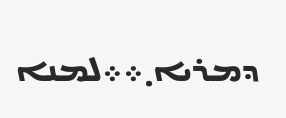ܕܡܪܝܐ܂܀܀ܠܡܢܐ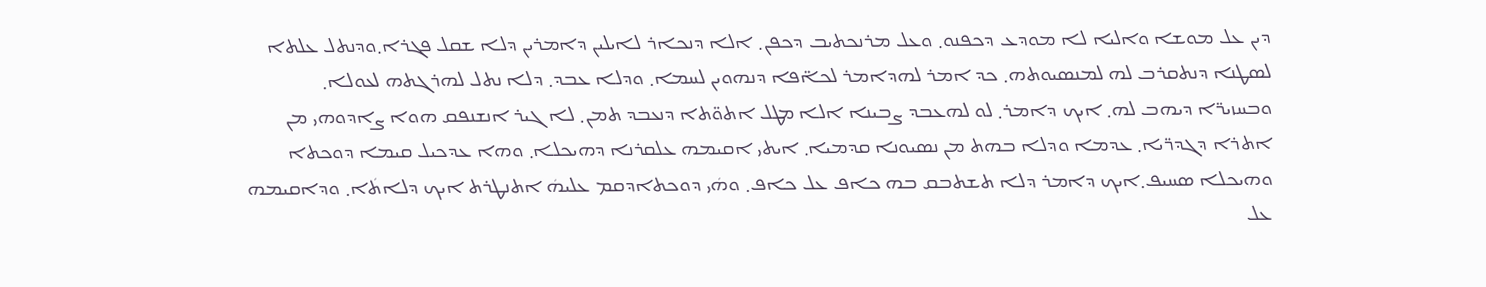ܕܝܢ ܥܠ ܡܘܫܐ ܘܐܠܝܐ ܠܐ ܡܘܕܥ ܕܟܦܢܘ܂ ܘܥܠ ܡܪܢܟܬܝܒ ܕܟܦܢ܂ ܐܠܐ ܕܢܟܐܪ ܠܐܝܠܝܢ ܕܐܡܪܝܢ ܕܠܐ ܫܩܠ ܦܓܪܐ܂ܘܕܢܬܠ ܥܠܬܐ ܠܣܛܢܐ ܕܢܬܩܪܒ ܠܗ ܠܡܢܣܝܘܬܗ܂ ܟܕ ܐܡܪ ܠܗܕܐܡܪ ܠܟܐ̈ܦܐ ܕܢܗܘܝܢ ܠܚܡܐ܂ ܘܕܠܐ ܥܒܕ܂ ܕܠܐ ܢܬܠ ܠܗܪܓܬܗ ܠܥܘܠܐ܂ ܘܒܚܙܝܪ̈ܐ ܕܝܗܒ ܠܗ܂ ܐܝܟ ܕܐܡܪ܂ ܠܘ ܠܗܥܒܕ ܨܒܝܢܐ ܐܠܐ ܡܛܠ ܐܬܘ̈ܬܐ ܕܢܥܒܕ ܬܡܢ܂ ܠܐ ܓܝܪ ܐܢܫܢܦܩ ܗܘܐ ܨܐܕܘܗܝ ܡܢ ܐܬܪܐ ܕܓܕܪ̈ܝܐ܂ ܥܕܡܐ ܘܕܠܐ ܒܗܬ ܡܢ ܢܣܝܘܢܐ ܩܕܡܝܐ܂ ܐܝܬܝ ܐܩܝܡܗ ܥܠܩܪܢܐ ܕܗܝܟܠܐ܂ ܘܗܐ ܥܕܟܝܠ ܩܝܡܐ ܕܘܟܬܐ ܘܗܝܟܠܐ ܣܚܝܦ܂ܐܝܟ ܕܐܡܪ ܕܠܐ ܬܫܬܒܩ ܒܗ ܟܐܦ ܥܠ ܟܐܦ܂ ܘܗܿܝ ܕܘܟܬܐܕܩܡ ܥܠܝܗܿ ܐܬܢܛܪܬ ܐܝܟ ܕܠܐܬܿܐ܂ ܘܕܐܩܝܡܗ ܥܠ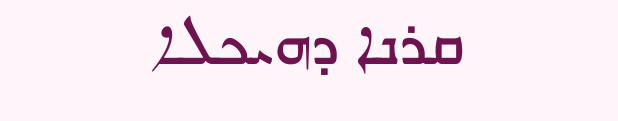ܩܪܢܐ ܕܗܝܟܠܐ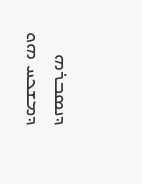ܕܢܣܒܪܗ ܕܡܫܟܚ ܗܘ